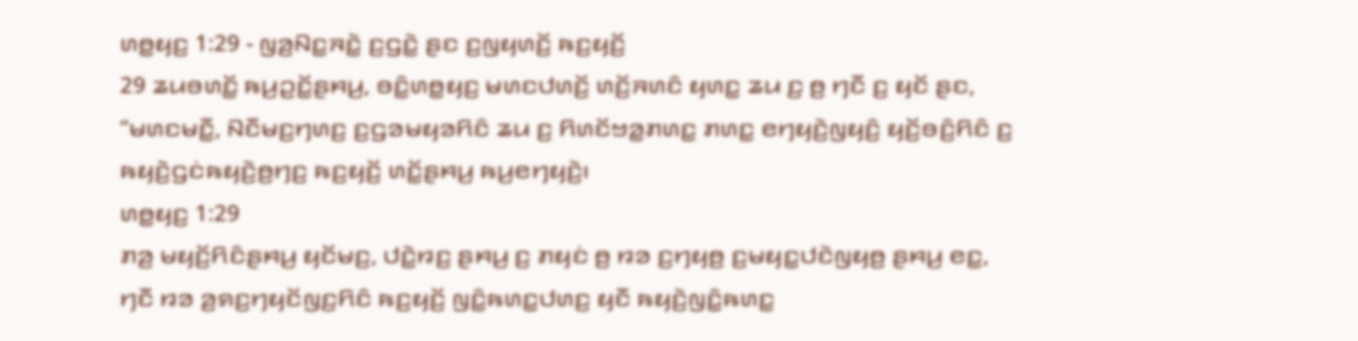ꤛꤥ꤭ꤟꤢ꤬ 1:29 - ꤜꤤ꤬ꤡꤢ꤭ꤏꤢꤧ꤭ ꤢ꤬ꤞꤢꤧ꤭ ꤔꤢ ꤢ꤬ꤜꤟꤛꤢꤩ꤬ ꤒꤢ꤬ꤟꤢꤩ꤬
29 ꤘꤣꤋꤛꤢꤩ꤭ ꤒꤣ꤬ꤑꤢꤩ꤭ꤔꤌꤣ꤬, ꤋꤢꤨ꤭ꤛꤥ꤭ꤟꤢ꤬ ꤗꤛꤢꤓꤛꤢꤩ꤬ ꤛꤢꤩ꤬ꤏꤛꤢꤨ ꤟꤛꤢ꤭ ꤘꤣ ꤢ꤬ ꤥ꤬ ꤚꤢꤪ ꤢ꤬ ꤟꤢꤩ ꤔꤢ, “ꤗꤛꤢꤗꤢꤪ꤭, ꤡꤢꤪꤗꤢ꤬ꤚꤛꤢ꤬ ꤢ꤬ꤞꤤꤗꤟꤤꤖꤢꤨ ꤘꤣ ꤢ꤬ ꤖꤛꤢꤩꤠꤤ꤭ꤊꤛꤢ꤭ ꤊꤛꤢ꤭ ꤕꤚꤟꤢꤧ꤬ꤜꤟꤢꤨ꤬ ꤟꤢꤩ꤬ꤋꤢꤨ꤬ꤖꤢꤨ ꤢ꤬ ꤒꤟꤢꤧ꤬ꤞꤢꤦꤒꤟꤢꤧ꤬ꤥ꤬ꤚꤢ꤬ ꤒꤢ꤬ꤟꤢꤩ꤬ ꤛꤢꤩ꤭ꤔꤌꤣ꤬ ꤒꤣ꤬ꤕꤚꤟꤢꤧ꤬꤯
ꤛꤥ꤭ꤟꤢ꤬ 1:29
ꤊꤤ꤬ ꤗꤟꤢꤩ꤬ꤖꤢꤨꤔꤌꤣ꤬ ꤟꤢꤩꤗꤢ꤬, ꤓꤢꤧ꤭ꤙꤢ꤬ ꤔꤌꤣ꤬ ꤢ꤬ ꤊꤟꤢꤦ ꤥ꤬ ꤙꤤ ꤢ꤬ꤚꤟꤥ꤬ ꤢ꤬ꤗꤟꤢ꤭ꤓꤢꤧꤜꤟꤥ꤬ ꤔꤌꤣ꤬ ꤕꤢ꤭, ꤚꤢꤪ ꤙꤤ ꤤ꤬ꤎꤢ꤬ꤚꤟꤢꤩꤜꤢ꤬ꤖꤢꤨ ꤒꤢ꤬ꤟꤢꤩ꤬ ꤜꤢꤨ꤭ꤒꤛꤢ꤭ꤓꤛꤢ꤬ ꤟꤢꤪ ꤒꤟꤢꤧ꤬ꤜꤢꤨ꤭ꤒꤛꤢ꤭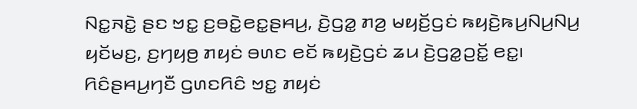ꤡꤢ꤭ꤏꤢꤧ꤭ ꤔꤢ ꤠꤢ꤭ ꤢ꤬ꤋꤢꤧ꤭ꤕꤢ꤭ꤔꤌꤣ꤬, ꤢꤧ꤬ꤞꤤ꤭ ꤊꤤ꤬ ꤗꤟꤢꤩ꤬ꤞꤢꤦ ꤒꤟꤢꤧ꤬ꤒꤣ꤬ꤡꤣ꤬ꤡꤣ꤬ ꤟꤢꤩꤗꤢ꤬, ꤢ꤬ꤚꤟꤥ꤬ ꤊꤟꤢꤦ ꤋꤛꤢ ꤕꤢꤩ ꤒꤟꤢꤧ꤬ꤞꤢꤦ ꤘꤣ ꤢꤧ꤬ꤞꤤ꤭ꤑꤢꤩ꤭ ꤕꤢ꤭꤯ ꤖꤢꤨꤔꤌꤣ꤬ꤚꤢꤪ ꤞꤛꤢꤖꤢꤨ ꤠꤢ꤭ ꤊꤟꤢꤦ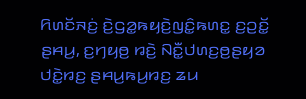ꤖꤛꤢꤩꤏꤢꤦ꤬ ꤢꤧ꤬ꤞꤤ꤭ꤒꤟꤢꤧ꤬ꤜꤢꤨ꤭ꤒꤛꤢ꤭ ꤢ꤬ꤑꤢꤩ꤭ ꤔꤌꤣ꤬, ꤢ꤬ꤚꤟꤥ꤬ ꤙꤢꤧ꤬ ꤡꤢꤪ꤭ꤓꤛꤢ꤬ꤥ꤬ꤔꤟꤤ ꤓꤢꤧ꤭ꤙꤢ꤬ ꤔꤌꤣ꤬ꤒꤣ꤬ꤙꤢ꤬ ꤘꤣ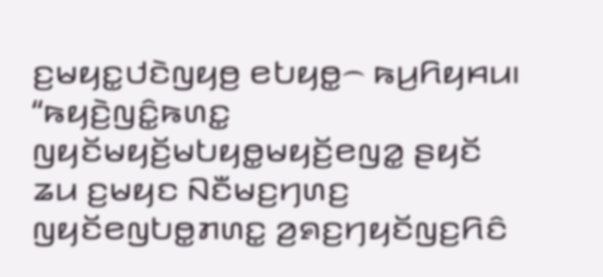ꤢ꤬ꤗꤟꤢ꤭ꤓꤢꤧꤜꤟꤥ꤬ ꤕꤝꤟꤥ꤭꤮ ꤒꤣ꤬ꤖꤟꤌꤣ꤯
“ꤒꤟꤢꤧ꤬ꤜꤢꤨ꤭ꤒꤛꤢ꤭ ꤜꤟꤢꤩꤗꤟꤢꤩ꤬ꤗꤝꤟꤥ꤭ꤗꤟꤢꤩ꤬ꤕꤜꤤ꤭ ꤔꤟꤢꤩ ꤘꤣ ꤢ꤬ꤗꤟꤢ ꤡꤢꤪꤗꤢ꤬ꤚꤛꤢ꤬ ꤜꤟꤢꤩꤕꤜꤝꤥ꤭ꤊꤛꤢ꤭ ꤤ꤬ꤎꤢ꤬ꤚꤟꤢꤩꤜꤢ꤬ꤖꤢꤨ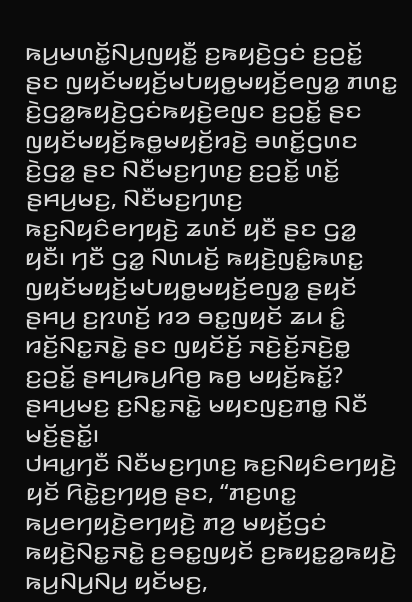ꤒꤣ꤬ꤗꤛꤢꤩ꤭ꤡꤣ꤬ꤜꤟꤢꤪ꤭ ꤢ꤬ꤒꤟꤢꤧ꤬ꤞꤢꤦ ꤢ꤬ꤑꤢꤩ꤭ ꤔꤢ ꤜꤟꤢꤩꤗꤟꤢꤩ꤬ꤗꤝꤟꤥ꤭ꤗꤟꤢꤩ꤬ꤕꤜꤤ꤭ ꤊꤛꤢ꤭ ꤢꤧ꤬ꤞꤤ꤭ꤒꤟꤢꤧ꤬ꤞꤢꤦꤒꤟꤢꤧ꤬ꤕꤜꤢ ꤢ꤬ꤑꤢꤩ꤭ ꤔꤢ ꤜꤟꤢꤩꤗꤟꤢꤩ꤬ꤒꤥ꤭ꤗꤟꤢꤩ꤬ꤙꤢꤧ꤬ ꤋꤛꤢꤩ꤭ꤞꤛꤢ ꤢꤧ꤬ꤞꤤ꤭ ꤔꤢ ꤡꤢꤪꤗꤢ꤬ꤚꤛꤢ꤬ ꤢ꤬ꤑꤢꤩ꤭ ꤛꤢꤩ꤭ ꤔꤌꤣ꤬ꤗꤢ꤬, ꤡꤢꤪꤗꤢ꤬ꤚꤛꤢ꤬ ꤒꤢ꤬ꤡꤟꤢꤨꤕꤚꤟꤢꤧ꤬ ꤘꤛꤢꤩ ꤟꤢꤪ ꤔꤢ ꤞꤤ꤭ ꤟꤢꤪ꤯ ꤚꤢꤪ ꤞꤤ꤭ ꤡꤛꤣꤢꤩ꤬ ꤒꤟꤢꤧ꤬ꤜꤢꤨ꤭ꤒꤛꤢ꤭ ꤜꤟꤢꤩꤗꤟꤢꤩ꤬ꤗꤝꤟꤥ꤭ꤗꤟꤢꤩ꤬ꤕꤜꤤ꤭ ꤔꤟꤢꤩ ꤔꤌꤣ꤬ ꤢ꤬ꤐꤛꤢꤩ꤬ ꤙꤤ ꤋꤢ꤭ꤜꤟꤢꤩ ꤘꤣ ꤢꤨ꤭ ꤙꤢꤩ꤬ꤡꤢ꤭ꤏꤢꤧ꤭ ꤔꤢ ꤜꤟꤢꤩꤢꤩ꤬ ꤏꤢꤧ꤬ꤢꤩ꤬ꤏꤢꤧ꤬ꤥ꤭ ꤢ꤬ꤑꤢꤩ꤭ ꤔꤌꤣ꤬ꤒꤣ꤬ꤖꤥ꤬ ꤒꤥ꤬ ꤗꤟꤢꤩ꤬ꤒꤢꤩ꤭? ꤔꤌꤣ꤬ꤗꤢ꤬ ꤢ꤬ꤡꤢ꤭ꤏꤢꤧ꤭ ꤗꤟꤢꤜꤢ꤬ꤊꤥ꤭ ꤡꤢꤪ ꤗꤢꤩ꤬ꤔꤢꤩ꤭꤯
ꤓꤌꤣ꤭ꤚꤢꤪ ꤡꤢꤪꤗꤢ꤬ꤚꤛꤢ꤬ ꤒꤢ꤬ꤡꤟꤢꤨꤕꤚꤟꤢꤧ꤬ ꤟꤢꤩ ꤖꤢꤧ꤭ꤢ꤬ꤚꤟꤥ꤬ ꤔꤢ, “ꤊꤢ꤬ꤛꤢ꤭ ꤒꤣ꤬ꤕꤚꤟꤢꤧ꤬ꤕꤚꤟꤢꤧ꤬ ꤊꤤ꤬ ꤗꤟꤢꤩ꤬ꤞꤢꤦ ꤒꤟꤢꤧ꤬ꤡꤢ꤭ꤏꤢꤧ꤭ ꤢ꤬ꤋꤢ꤭ꤜꤟꤢꤩ ꤢ꤬ꤒꤟꤢ꤭ꤤ꤭ꤒꤟꤢꤧ꤬ ꤒꤣ꤬ꤡꤣ꤬ꤡꤣ꤬ ꤟꤢꤩꤗꤢ꤬,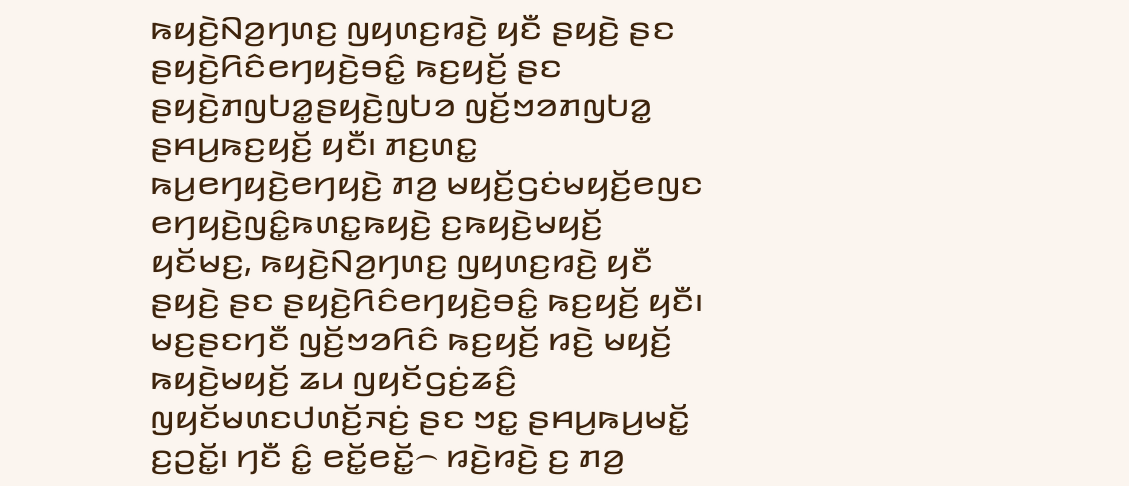ꤒꤟꤢꤧ꤬ꤡꤤ꤬ꤚꤛꤢ꤬ ꤜꤟꤛꤢ꤬ꤙꤢꤧ꤬ ꤟꤢꤪ ꤔꤟꤢꤧ꤬ ꤔꤢ ꤔꤟꤢꤧ꤬ꤖꤢꤨꤕꤚꤟꤢꤧ꤬ꤋꤢꤨ꤭ ꤒꤢ꤬ꤟꤢꤩ꤬ ꤔꤢ ꤔꤟꤢꤧ꤬ꤊꤜꤝꤤ꤭ꤔꤟꤢꤧ꤬ꤜꤝꤤ ꤜꤢꤩ꤬ꤠꤤꤊꤜꤝꤤ꤭ ꤔꤌꤣ꤬ꤒꤢ꤬ꤟꤢꤩ꤬ ꤟꤢꤪ꤯ ꤊꤢ꤬ꤛꤢ꤭ ꤒꤣ꤬ꤕꤚꤟꤢꤧ꤬ꤕꤚꤟꤢꤧ꤬ ꤊꤤ꤬ ꤗꤟꤢꤩ꤬ꤞꤢꤦꤗꤟꤢꤩ꤬ꤕꤜꤢ ꤕꤚꤟꤢꤧ꤬ꤜꤢꤨ꤭ꤒꤛꤢ꤭ꤒꤟꤢꤧ꤬ ꤢ꤬ꤒꤟꤢꤧ꤬ꤗꤟꤢꤩ꤬ ꤟꤢꤩꤗꤢ꤬, ꤒꤟꤢꤧ꤬ꤡꤤ꤬ꤚꤛꤢ꤬ ꤜꤟꤛꤢ꤬ꤙꤢꤧ꤬ ꤟꤢꤪ ꤔꤟꤢꤧ꤬ ꤔꤢ ꤔꤟꤢꤧ꤬ꤖꤢꤨꤕꤚꤟꤢꤧ꤬ꤋꤢꤨ꤭ ꤒꤢ꤬ꤟꤢꤩ꤬ ꤟꤢꤪ꤯
ꤗꤢ꤬ꤔꤢꤚꤢꤪ ꤜꤢꤩ꤬ꤠꤤꤖꤢꤨ ꤒꤢ꤬ꤟꤢꤩ꤬ ꤙꤢꤧ꤬ ꤗꤟꤢꤩ꤬ ꤒꤟꤢꤧ꤬ꤗꤟꤢꤩ꤬ ꤘꤣ ꤜꤟꤢꤩꤞꤢꤦ꤬ꤘꤢꤨ꤬ ꤜꤟꤢꤩꤗꤛꤢꤓꤛꤢꤩ꤬ꤏꤢꤦ꤬ ꤔꤢ ꤠꤢ꤭ ꤔꤌꤣ꤬ꤒꤣ꤬ꤗꤢꤩ꤭ ꤢ꤬ꤑꤢꤩ꤭꤯ ꤚꤢꤪ ꤢꤨ꤭ ꤕꤢꤩ꤭ꤕꤢꤩ꤭꤮ ꤙꤢꤧ꤬ꤙꤢꤧ꤬ ꤢ꤬ ꤊꤤ꤬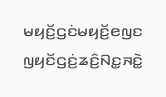ꤗꤟꤢꤩ꤬ꤞꤢꤦꤗꤟꤢꤩ꤬ꤕꤜꤢ ꤜꤟꤢꤩꤞꤢꤦ꤬ꤘꤢꤨ꤬ꤡꤢ꤭ꤏꤢꤧ꤭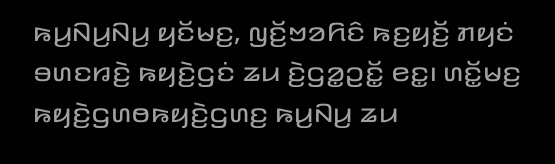ꤒꤣ꤬ꤡꤣ꤬ꤡꤣ꤬ ꤟꤢꤩꤗꤢ꤬, ꤜꤢꤩ꤬ꤠꤤꤖꤢꤨ ꤒꤢ꤬ꤟꤢꤩ꤬ ꤊꤟꤢꤦ ꤋꤛꤢꤙꤢꤧ꤬ ꤒꤟꤢꤧ꤬ꤞꤢꤦ ꤘꤣ ꤢꤧ꤬ꤞꤤ꤭ꤑꤢꤩ꤭ ꤕꤢ꤭꤯ ꤛꤢꤩ꤭ꤗꤢ꤬ ꤒꤟꤢꤧ꤬ꤞꤛꤥꤒꤟꤢꤧ꤬ꤞꤛꤢ꤬ ꤒꤣ꤬ꤡꤣ꤬ ꤘꤣ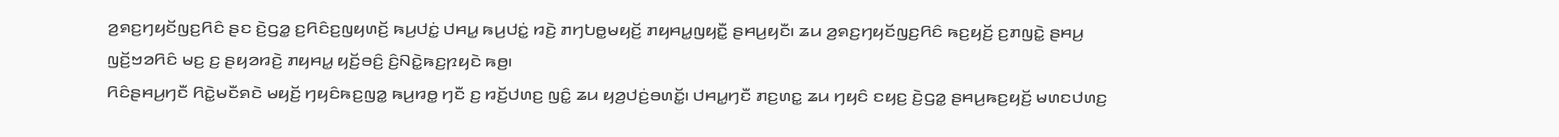ꤤ꤬ꤎꤢ꤬ꤚꤟꤢꤩꤜꤢ꤬ꤖꤢꤨ ꤔꤢ ꤢꤧ꤬ꤞꤤ꤭ ꤢ꤬ꤖꤢꤨꤢ꤬ꤜꤟꤛꤢꤩ꤬ ꤒꤣ꤬ꤓꤢꤦ꤭ ꤓꤌꤣ꤭ ꤒꤣ꤬ꤓꤢꤦ꤭ ꤙꤢꤧ꤬ ꤊꤚꤝꤥ꤭ꤗꤟꤢꤩ꤬ ꤊꤟꤌꤣ꤭ꤜꤟꤢꤪ꤭ ꤔꤌꤣ꤬ꤟꤢꤪ꤯ ꤘꤣ ꤤ꤬ꤎꤢ꤬ꤚꤟꤢꤩꤜꤢ꤬ꤖꤢꤨ ꤒꤢ꤬ꤟꤢꤩ꤬ ꤢ꤬ꤊꤜꤢꤧ꤭ ꤔꤌꤣ꤬ ꤜꤢꤩ꤬ꤠꤤꤖꤢꤨ ꤗꤢ꤬ ꤢ꤬ ꤔꤟꤤꤙꤢꤧ꤬ ꤊꤟꤌꤣ꤭ ꤟꤢꤩ꤬ꤋꤢꤨ꤬ ꤢꤨ꤬ꤡꤢꤧ꤭ꤒꤢ꤬ꤐꤟꤢꤧ ꤒꤥ꤬꤯
ꤖꤢꤨꤔꤌꤣ꤬ꤚꤢꤪ ꤖꤢꤧ꤭ꤗꤢꤪꤎꤢꤧ ꤗꤟꤢꤩ꤬ ꤚꤟꤢꤨꤒꤢ꤬ꤜꤤ꤭ ꤒꤣ꤬ꤙꤥ꤭ ꤚꤢꤪ ꤢ꤬ ꤙꤢꤩ꤬ꤓꤛꤢ꤬ ꤜꤢꤨ꤭ ꤘꤣ ꤟꤤ꤬ꤓꤢꤦ꤬ꤋꤛꤢꤩ꤭꤯ ꤓꤌꤣ꤭ꤚꤢꤪ ꤊꤢ꤬ꤛꤢ꤭ ꤘꤣ ꤚꤟꤢꤨ ꤢꤟꤢ꤬ ꤢꤧ꤬ꤞꤤ꤭ ꤔꤌꤣ꤬ꤒꤢ꤬ꤟꤢꤩ꤬ ꤗꤛꤢꤓꤛꤢ꤬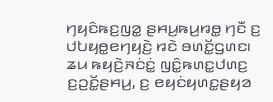ꤚꤟꤢꤨꤒꤢ꤬ꤜꤤ꤭ ꤔꤌꤣ꤬ꤒꤣ꤬ꤙꤥ꤭ ꤚꤢꤪ ꤢ꤬ ꤓꤝꤟꤥ꤭ꤕꤚꤟꤢꤧ꤬ ꤙꤢꤧ ꤋꤛꤢꤩ꤭ꤞꤛꤢ꤯
ꤘꤣ ꤒꤟꤢꤧ꤬ꤏꤢꤦꤢꤦ꤭ ꤜꤢꤨ꤭ꤒꤛꤢ꤭ꤓꤛꤢ꤬ ꤢ꤬ꤑꤢꤩ꤭ꤔꤌꤣ꤬, ꤢ꤬ ꤕꤟꤢꤦꤟꤛꤢ꤭ꤔꤟꤤ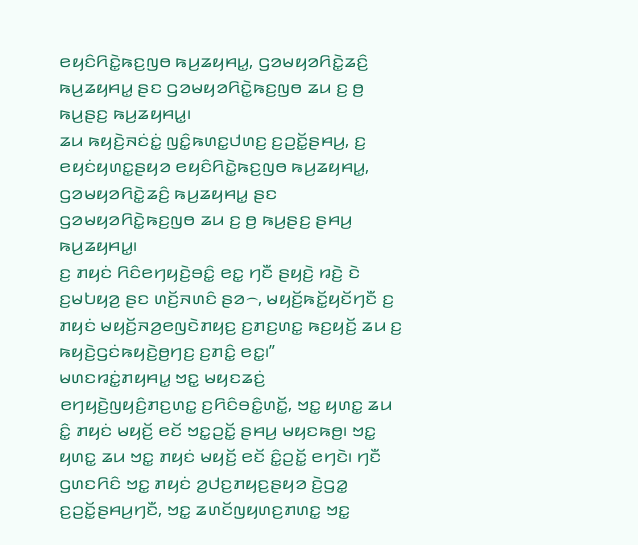ꤕꤟꤢꤨꤖꤢꤧ꤭ꤒꤢ꤬ꤜꤥ ꤒꤣ꤬ꤘꤟꤌꤣ꤭, ꤞꤤꤗꤟꤤꤖꤢꤧ꤭ꤘꤢꤨ꤬ ꤒꤣ꤬ꤘꤟꤌꤣ꤭ ꤔꤢ ꤞꤤꤗꤟꤤꤖꤢꤧ꤭ꤒꤢ꤬ꤜꤥ ꤘꤣ ꤢ꤬ ꤥ꤬ ꤒꤣ꤬ꤔꤢ꤬ ꤒꤣ꤬ꤘꤟꤌꤣ꤭꤯
ꤘꤣ ꤒꤟꤢꤧ꤬ꤏꤢꤦꤢꤦ꤭ ꤜꤢꤨ꤭ꤒꤛꤢ꤭ꤓꤛꤢ꤬ ꤢ꤬ꤑꤢꤩ꤭ꤔꤌꤣ꤬, ꤢ꤬ ꤕꤟꤢꤦꤟꤛꤢ꤭ꤔꤟꤤ ꤕꤟꤢꤨꤖꤢꤧ꤭ꤒꤢ꤬ꤜꤥ ꤒꤣ꤬ꤘꤟꤌꤣ꤭, ꤞꤤꤗꤟꤤꤖꤢꤧ꤭ꤘꤢꤨ꤬ ꤒꤣ꤬ꤘꤟꤌꤣ꤭ ꤔꤢ ꤞꤤꤗꤟꤤꤖꤢꤧ꤭ꤒꤢ꤬ꤜꤥ ꤘꤣ ꤢ꤬ ꤥ꤬ ꤒꤣ꤬ꤔꤢ꤬ ꤔꤌꤣ꤬ ꤒꤣ꤬ꤘꤟꤌꤣ꤭꤯
ꤢ꤬ ꤊꤟꤢꤦ ꤖꤢꤨꤕꤚꤟꤢꤧ꤬ꤋꤢꤨ꤭ ꤕꤢ꤭ ꤚꤢꤪ ꤔꤟꤢꤧ꤬ ꤙꤢꤧ꤬ ꤢꤧ ꤢ꤬ꤗꤝꤟꤤ꤬ ꤔꤢ ꤛꤢꤩ꤬ꤏꤛꤢꤨ ꤔꤤ꤮, ꤗꤟꤢꤩ꤬ꤒꤢꤩ꤭ꤟꤢꤩꤚꤢꤪ ꤢ꤬ ꤊꤟꤢꤦ ꤗꤟꤢꤩ꤬ꤏꤤ꤬ꤕꤜꤢꤧꤊꤟꤢ꤬ ꤢ꤬ꤊꤢ꤬ꤛꤢ꤭ ꤒꤢ꤬ꤟꤢꤩ꤬ ꤘꤣ ꤢ꤬ ꤒꤟꤢꤧ꤬ꤞꤢꤦꤒꤟꤢꤧ꤬ꤥ꤬ꤚꤢ꤬ ꤢ꤬ꤊꤢꤨ꤭ ꤕꤢ꤭꤯”
ꤗꤛꤢꤙꤢꤦ꤭ꤊꤟꤌꤣ꤭ ꤠꤢ꤭ ꤗꤟꤢꤘꤢꤦ꤬ ꤕꤚꤟꤢꤧ꤬ꤜꤟꤢꤨ꤬ꤊꤢ꤬ꤛꤢ꤭ ꤢ꤬ꤖꤢꤨꤋꤢꤨ꤭ꤛꤢꤩ꤭, ꤠꤢ꤭ ꤟꤛꤢ꤭ ꤘꤣ ꤢꤨ꤭ ꤊꤟꤢꤦ ꤗꤟꤢꤩ꤬ ꤕꤢꤩ ꤠꤢ꤭ꤑꤢꤩ꤭ ꤔꤌꤣ꤬ ꤗꤟꤢꤒꤥ꤬꤯ ꤠꤢ꤭ ꤟꤛꤢ꤭ ꤘꤣ ꤠꤢ꤭ ꤊꤟꤢꤦ ꤗꤟꤢꤩ꤬ ꤕꤢꤩ ꤢꤨ꤭ꤑꤢꤩ꤭ ꤕꤚꤢꤧ꤯ ꤚꤢꤪ ꤞꤛꤢꤖꤢꤨ ꤠꤢ꤭ ꤊꤟꤢꤦ ꤤ꤬ꤓꤢ꤬ꤊꤟꤢ꤬ꤔꤟꤤ ꤢꤧ꤬ꤞꤤ꤭ ꤢ꤬ꤑꤢꤩ꤭ꤔꤌꤣ꤬ꤚꤢꤪ, ꤠꤢ꤭ ꤘꤛꤢꤩꤜꤟꤛꤢ꤬ꤊꤛꤢ꤭ ꤠꤢ꤭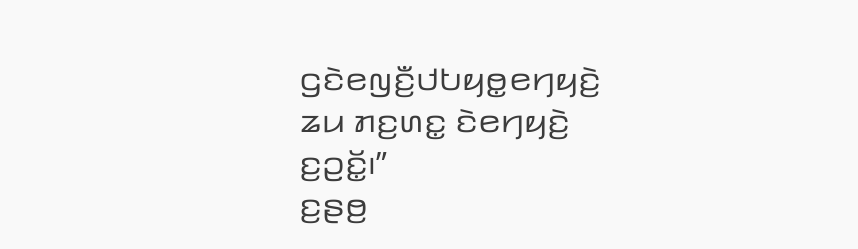ꤞꤢꤧꤕꤜꤢꤪ꤬ꤓꤝꤟꤥ꤭ꤕꤚꤟꤢꤧ꤬ ꤘꤣ ꤊꤢ꤬ꤛꤢ꤭ ꤢꤧꤕꤚꤟꤢꤧ꤬ ꤢ꤬ꤑꤢꤩ꤭꤯”
ꤢ꤬ꤔꤥ꤬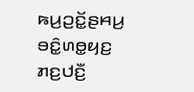ꤒꤣ꤬ꤑꤢꤩ꤭ꤔꤌꤣ꤬ ꤋꤢꤨ꤭ꤛꤥ꤭ꤟꤢ꤬ ꤊꤢ꤬ꤓꤢꤪ꤬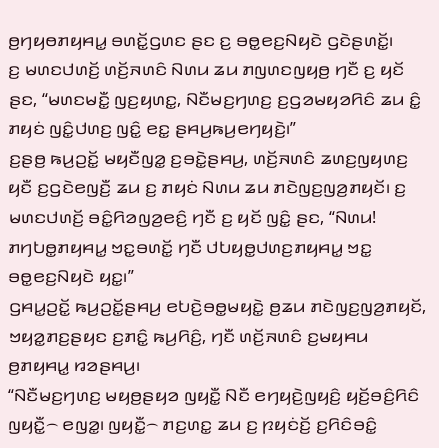ꤥ꤬ꤚꤟꤥꤊꤟꤌꤣ꤭ ꤋꤛꤢꤩ꤭ꤞꤛꤢ ꤔꤢ ꤢ꤬ ꤋꤥ꤭ꤕꤢ꤬ꤡꤟꤢꤧ ꤞꤢꤧꤔꤛꤢꤩ꤭꤯
ꤢ꤬ ꤗꤛꤢꤓꤛꤢꤩ꤬ ꤛꤢꤩ꤬ꤏꤛꤢꤨ ꤡꤛꤣ ꤘꤣ ꤊꤜꤛꤢꤜꤟꤥ꤬ ꤚꤢꤪ ꤢ꤬ ꤟꤢꤩ ꤔꤢ, “ꤗꤛꤢꤗꤢꤪ꤭ ꤜꤢ꤬ꤟꤛꤢ꤭, ꤡꤢꤪꤗꤢ꤬ꤚꤛꤢ꤬ ꤢ꤬ꤞꤤꤗꤟꤤꤖꤢꤨ ꤘꤣ ꤢꤨ꤭ ꤊꤟꤢꤦ ꤜꤢꤨ꤭ꤓꤛꤢ꤬ ꤜꤢꤨ꤭ ꤕꤢ꤭ ꤔꤌꤣ꤬ꤒꤣ꤬ꤕꤚꤟꤢꤧ꤬꤯”
ꤢ꤬ꤔꤥ꤬ ꤒꤣ꤬ꤑꤢꤩ꤭ ꤗꤟꤢꤪꤜꤤ꤭ ꤢ꤬ꤋꤢꤧ꤭ꤔꤌꤣ꤬, ꤛꤢꤩ꤬ꤏꤛꤢꤨ ꤘꤛꤢ꤬ꤜꤟꤛꤢ꤬ ꤟꤢꤪ ꤢ꤬ꤞꤢꤧꤕꤜꤢꤪ꤬ ꤘꤣ ꤢ꤬ ꤊꤟꤢꤦ ꤡꤛꤣ ꤘꤣ ꤊꤢꤧꤜꤢ꤬ꤜꤤ꤬ꤊꤟꤢꤩ꤯ ꤢ꤬ ꤗꤛꤢꤓꤛꤢꤩ꤬ ꤋꤢꤨ꤭ꤖꤤꤜꤤ꤬ꤕꤢꤨ꤬ ꤚꤢꤪ ꤢ꤬ ꤟꤢꤩ ꤜꤢꤨ꤭ ꤔꤢ, “ꤡꤛꤣ! ꤊꤚꤝꤥ꤭ꤊꤟꤌꤣ꤭ ꤠꤢ꤭ꤋꤛꤢꤩ꤭ ꤚꤢꤪ ꤓꤝꤟꤥ꤭ꤓꤛꤢ꤬ꤊꤟꤌꤣ꤭ ꤠꤢ꤭ ꤋꤥ꤭ꤕꤢ꤬ꤡꤟꤢꤧ ꤟꤢ꤭꤯”
ꤞꤌꤣ꤭ꤑꤢꤩ꤭ ꤒꤣ꤬ꤑꤢꤩ꤭ꤔꤌꤣ꤬ ꤕꤝꤢꤧ꤬ꤋꤥ꤭ꤗꤟꤢꤧ꤭ ꤥ꤬ꤘꤣ ꤊꤢꤧꤜꤢ꤬ꤜꤤ꤬ꤊꤟꤢꤩ, ꤠꤟꤤ꤭ꤊꤢ꤬ꤔꤟꤢ ꤢ꤬ꤊꤢꤨ꤭ ꤒꤣ꤬ꤖꤢꤨ꤬, ꤚꤢꤪ ꤛꤢꤩ꤬ꤏꤛꤢꤨ ꤢ꤬ꤗꤟꤌꤣ ꤥ꤬ꤊꤟꤌꤣ꤭ ꤙꤤꤔꤌꤣ꤬꤯
“ꤡꤢꤪꤗꤢ꤬ꤚꤛꤢ꤬ ꤗꤟꤥ꤬ꤔꤟꤤ ꤜꤟꤢꤪ꤭ ꤡꤢꤪ ꤕꤚꤟꤢꤧ꤬ꤜꤟꤢꤨ꤬ ꤟꤢꤩ꤬ꤋꤢꤨ꤬ꤖꤢꤨ ꤜꤟꤢꤪ꤭꤮ ꤕꤜꤤ꤭꤯ ꤜꤟꤢꤪ꤭꤮ ꤊꤢ꤬ꤛꤢ꤭ ꤘꤣ ꤢ꤬ ꤐꤟꤢꤦꤢꤩ꤬ ꤢ꤬ꤖꤢꤨꤋꤢꤨ꤭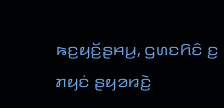ꤒꤢ꤬ꤟꤢꤩ꤬ꤔꤌꤣ꤬, ꤞꤛꤢꤖꤢꤨ ꤢ꤬ ꤊꤟꤢꤦ ꤔꤟꤤꤙꤢꤧ꤬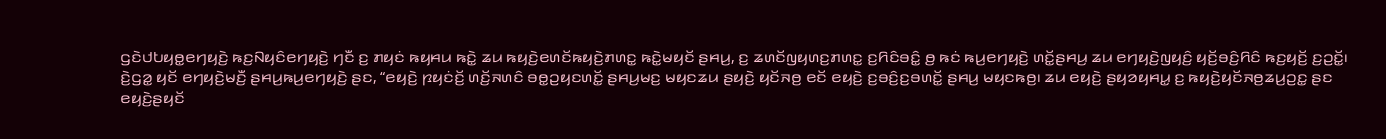ꤞꤢꤧꤓꤝꤟꤥ꤭ꤕꤚꤟꤢꤧ꤬ ꤒꤢ꤬ꤡꤟꤢꤨꤕꤚꤟꤢꤧ꤬ ꤚꤢꤪ ꤢ꤬ ꤊꤟꤢꤦ ꤒꤟꤌꤣ ꤒꤢꤧ꤭ ꤘꤣ ꤒꤟꤢꤧ꤬ꤕꤛꤢꤩꤒꤟꤢꤧ꤬ꤊꤛꤢ꤭ ꤒꤢꤧ꤭ꤗꤟꤢꤩ ꤔꤌꤣ꤬, ꤢ꤬ ꤘꤛꤢꤩꤜꤟꤛꤢ꤬ꤊꤛꤢ꤭ ꤢ꤬ꤖꤢꤨꤋꤢꤨ꤭ ꤥ꤬ ꤒꤢꤦ ꤒꤣ꤬ꤕꤚꤟꤢꤧ꤬ ꤛꤢꤩ꤭ꤔꤌꤣ꤬ ꤘꤣ ꤕꤚꤟꤢꤧ꤬ꤜꤟꤢꤨ꤬ ꤟꤢꤩ꤬ꤋꤢꤨ꤬ꤖꤢꤨ ꤒꤢ꤬ꤟꤢꤩ꤬ ꤢ꤬ꤑꤢꤩ꤭꤯
ꤢꤧ꤬ꤞꤤ꤭ ꤟꤢꤩ ꤕꤚꤟꤢꤧ꤬ꤗꤢꤪ꤬ ꤔꤌꤣ꤬ꤒꤣ꤬ꤕꤚꤟꤢꤧ꤬ ꤔꤢ, “ꤕꤟꤢꤧ꤬ ꤐꤟꤢꤦꤢꤩ꤬ ꤛꤢꤩ꤬ꤏꤛꤢꤨ ꤋꤥ꤭ꤑꤟꤢꤛꤢꤩ꤭ ꤔꤌꤣ꤬ꤗꤢ꤬ ꤗꤟꤢꤘꤣ ꤔꤟꤢꤧ꤬ ꤟꤢꤩꤏꤥ꤬ ꤕꤢꤩ ꤕꤟꤢꤧ꤬ ꤢ꤬ꤋꤢꤨ꤬ꤢ꤬ꤋꤛꤢꤩ꤭ ꤔꤌꤣ꤬ ꤗꤟꤢꤒꤥ꤬꤯ ꤘꤣ ꤕꤟꤢꤧ꤬ ꤔꤟꤤꤟꤌꤣ꤭ ꤢ꤬ ꤒꤟꤢꤧ꤬ꤟꤢꤩꤏꤥ꤬ꤘꤣ꤬ꤑꤢ꤭ ꤔꤢ ꤕꤟꤢꤧ꤬ꤔꤟꤢꤩ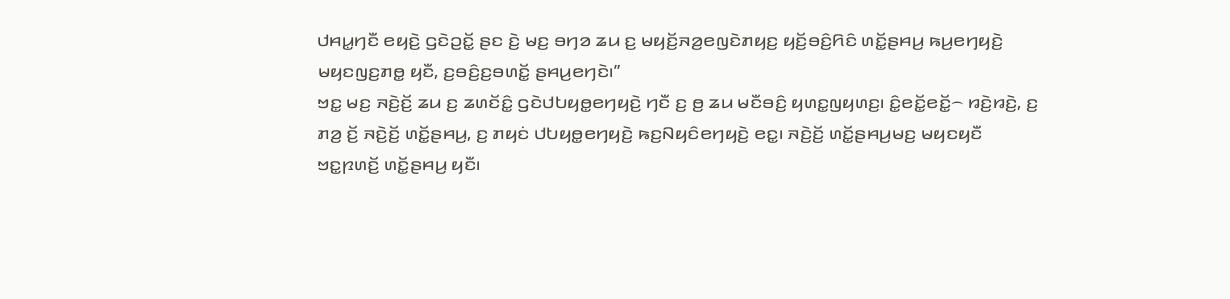ꤓꤌꤣ꤭ꤚꤢꤪ ꤕꤟꤢꤧ꤬ ꤞꤢꤧꤑꤢꤩ꤭ ꤔꤢ ꤢꤧ꤬ ꤗꤢ꤬ ꤋꤚꤤ ꤘꤣ ꤢ꤬ ꤗꤟꤢꤩ꤬ꤏꤤ꤬ꤕꤜꤢꤧꤊꤟꤢ꤬ ꤟꤢꤩ꤬ꤋꤢꤨ꤬ꤖꤢꤨ ꤛꤢꤩ꤭ꤔꤌꤣ꤬ ꤒꤣ꤬ꤕꤚꤟꤢꤧ꤬ ꤗꤟꤢꤜꤢ꤬ꤊꤥ꤭ ꤟꤢꤪ, ꤢ꤬ꤋꤢꤨ꤬ꤢ꤬ꤋꤛꤢꤩ꤭ ꤔꤌꤣ꤬ꤕꤚꤢꤧ꤯”
ꤠꤢ꤭ ꤗꤢ꤬ ꤏꤢꤧ꤬ꤢꤩ꤬ ꤘꤣ ꤢ꤬ ꤘꤛꤢꤩꤢꤨ꤭ ꤞꤢꤧꤓꤝꤟꤥ꤭ꤕꤚꤟꤢꤧ꤬ ꤚꤢꤪ ꤢ꤬ ꤥ꤬ ꤘꤣ ꤗꤢꤪꤋꤢꤨ꤬ ꤟꤛꤢ꤭ꤜꤟꤛꤢ꤬꤯ ꤢꤨ꤭ꤕꤢꤩ꤭ꤕꤢꤩ꤭꤮ ꤙꤢꤧ꤬ꤙꤢꤧ꤬, ꤢ꤬ ꤊꤤ꤬ ꤢꤩ꤬ ꤏꤢꤧ꤬ꤢꤩ꤬ ꤛꤢꤩ꤭ꤔꤌꤣ꤬, ꤢ꤬ ꤊꤟꤢꤦ ꤓꤝꤟꤥ꤭ꤕꤚꤟꤢꤧ꤬ ꤒꤢ꤬ꤡꤟꤢꤨꤕꤚꤟꤢꤧ꤬ ꤕꤢ꤭꤯ ꤏꤢꤧ꤬ꤢꤩ꤬ ꤛꤢꤩ꤭ꤔꤌꤣ꤬ꤗꤢ꤬ ꤗꤟꤢꤟꤢꤪ ꤠꤢ꤭ꤐꤛꤢꤩ꤬ ꤛꤢꤩ꤭ꤔꤌꤣ꤬ ꤟꤢꤪ꤯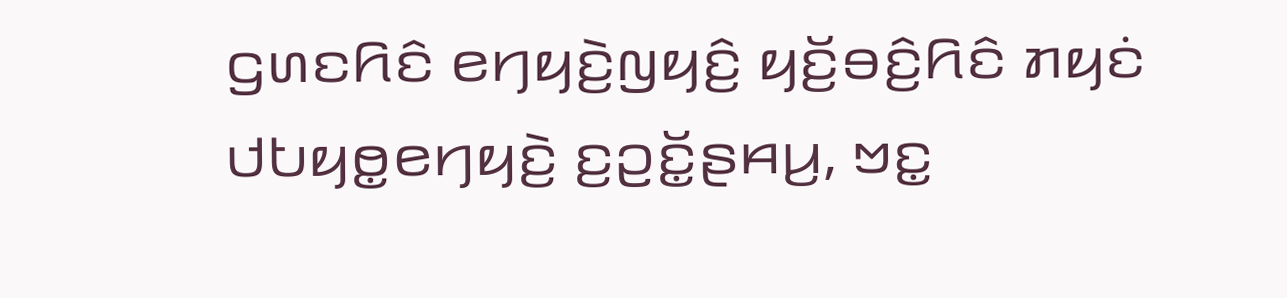ꤞꤛꤢꤖꤢꤨ ꤕꤚꤟꤢꤧ꤬ꤜꤟꤢꤨ꤬ ꤟꤢꤩ꤬ꤋꤢꤨ꤬ꤖꤢꤨ ꤊꤟꤢꤦ ꤓꤝꤟꤥ꤭ꤕꤚꤟꤢꤧ꤬ ꤢ꤬ꤑꤢꤩ꤭ꤔꤌꤣ꤬, ꤠꤢ꤭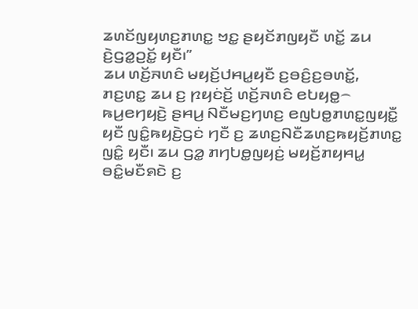ꤘꤛꤢꤩꤜꤟꤛꤢ꤬ꤊꤛꤢ꤭ ꤠꤢ꤭ ꤔꤟꤢꤩꤊꤜꤟꤢꤪ ꤛꤢꤩ꤭ ꤘꤣ ꤢꤧ꤬ꤞꤤ꤭ꤑꤢꤩ꤭ ꤟꤢꤪ꤯”
ꤘꤣ ꤛꤢꤩ꤬ꤏꤛꤢꤨ ꤗꤟꤢꤩ꤬ꤓꤌꤣ꤭ꤟꤢꤪ ꤢ꤬ꤋꤢꤨ꤬ꤢ꤬ꤋꤛꤢꤩ꤭, ꤊꤢ꤬ꤛꤢ꤭ ꤘꤣ ꤢ꤬ ꤐꤟꤢꤦꤢꤩ꤬ ꤛꤢꤩ꤬ꤏꤛꤢꤨ ꤕꤝꤟꤥ꤭꤮ ꤒꤣ꤬ꤕꤚꤟꤢꤧ꤬ ꤔꤌꤣ꤬ ꤡꤢꤪꤗꤢ꤬ꤚꤛꤢ꤬ ꤕꤜꤝꤥ꤭ꤊꤛꤢ꤭ꤜꤟꤢꤪ꤭ ꤟꤢꤪ ꤜꤢꤨ꤭ꤒꤟꤢꤧ꤬ꤞꤢꤦ ꤚꤢꤪ ꤢ꤬ ꤘꤛꤢ꤬ꤡꤢꤪꤘꤛꤢ꤬ꤒꤟꤢꤩ꤬ꤊꤛꤢ꤭ ꤜꤢꤨ꤭ ꤟꤢꤪ꤯ ꤘꤣ ꤞꤤ꤭ ꤊꤚꤝꤥ꤭ꤜꤟꤢꤦ꤬ ꤗꤟꤢꤩ꤬ꤊꤟꤌꤣ꤭ ꤋꤢꤨ꤭ꤗꤢꤪꤎꤢꤧ ꤢ꤬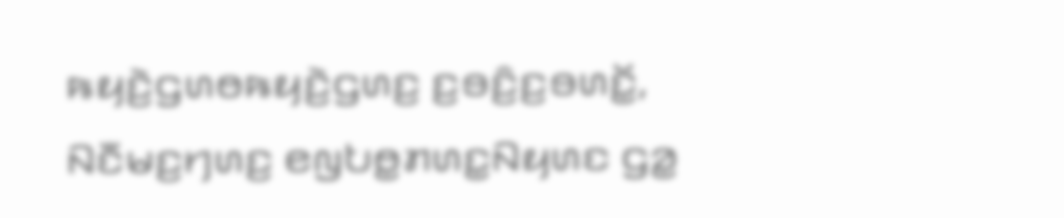ꤒꤟꤢꤧ꤬ꤞꤛꤥꤒꤟꤢꤧ꤬ꤞꤛꤢ꤬ ꤢ꤬ꤋꤢꤨ꤬ꤢ꤬ꤋꤛꤢꤩ꤭, ꤡꤢꤪꤗꤢ꤬ꤚꤛꤢ꤬ ꤕꤜꤝꤥ꤭ꤊꤛꤢ꤭ꤡꤟꤛꤢ ꤞꤤ꤭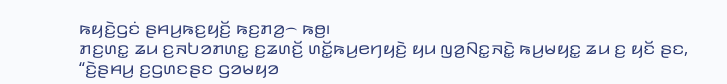ꤒꤟꤢꤧ꤬ꤞꤢꤦ ꤔꤌꤣ꤬ꤒꤢ꤬ꤟꤢꤩ꤬ ꤒꤢ꤬ꤊꤤ꤬꤮ ꤒꤥ꤬꤯
ꤊꤢ꤬ꤛꤢ꤭ ꤘꤣ ꤢ꤬ꤏꤝꤤꤊꤛꤢ꤭ ꤢ꤬ꤘꤛꤢꤩ꤬ ꤛꤢꤩ꤭ꤒꤣ꤬ꤕꤚꤟꤢꤧ꤬ ꤟꤣ ꤜꤤ꤬ꤡꤢ꤭ꤏꤢꤧ꤭ ꤒꤣ꤬ꤗꤟꤢ꤭ ꤘꤣ ꤢ꤬ ꤟꤢꤩ ꤔꤢ, “ꤢꤧ꤬ꤔꤌꤣ꤬ ꤢ꤬ꤞꤛꤢꤔꤢ ꤞꤤꤗꤟꤤ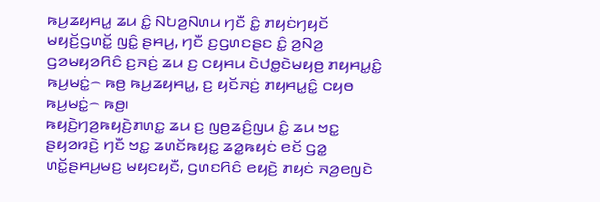ꤒꤣ꤬ꤘꤟꤌꤣ꤭ ꤘꤣ ꤢꤨ꤭ ꤡꤝꤤ꤬ꤡꤛꤣ ꤚꤢꤪ ꤢꤨ꤭ ꤊꤟꤢꤦꤚꤟꤢꤩ ꤗꤟꤢꤩ꤬ꤞꤛꤢꤩ꤭ ꤜꤢꤨ꤭ ꤔꤌꤣ꤬, ꤚꤢꤪ ꤢ꤬ꤞꤛꤢꤔꤢ ꤢꤨ꤭ ꤤ꤬ꤡꤤ꤬ ꤞꤤꤗꤟꤤꤖꤢꤨ ꤢ꤬ꤏꤢꤦ꤬ ꤘꤣ ꤢ꤬ ꤍꤟꤌꤣ ꤢꤧꤓꤥ꤭ꤢꤧꤗꤟꤥ꤬ ꤊꤟꤌꤣ꤭ꤢꤨ꤭ ꤒꤣ꤬ꤗꤢꤦ꤭꤮ ꤒꤥ꤬ ꤒꤣ꤬ꤘꤟꤌꤣ꤭, ꤢ꤬ ꤟꤢꤩꤏꤢꤦ꤬ ꤊꤟꤌꤣ꤭ꤢꤨ꤭ ꤍꤟꤥ ꤒꤣ꤬ꤗꤢꤦ꤭꤮ ꤒꤥ꤬꤯
ꤒꤟꤢꤧ꤬ꤚꤤ꤬ꤒꤟꤢꤧ꤬ꤊꤛꤢ꤭ ꤘꤣ ꤢ꤬ ꤜꤥ꤬ꤘꤢꤨ꤬ꤜꤣ ꤢꤨ꤭ ꤘꤣ ꤠꤢ꤭ ꤔꤟꤤꤙꤢꤧ꤬ ꤚꤢꤪ ꤠꤢ꤭ ꤘꤛꤢꤩꤒꤟꤢ꤭ ꤘꤤ꤭ꤒꤟꤢꤦ ꤕꤢꤩ ꤞꤤ꤭ ꤛꤢꤩ꤭ꤔꤌꤣ꤬ꤗꤢ꤬ ꤗꤟꤢꤟꤢꤪ, ꤞꤛꤢꤖꤢꤨ ꤕꤟꤢꤧ꤬ ꤊꤟꤢꤦ ꤏꤤ꤬ꤕꤜꤢꤧ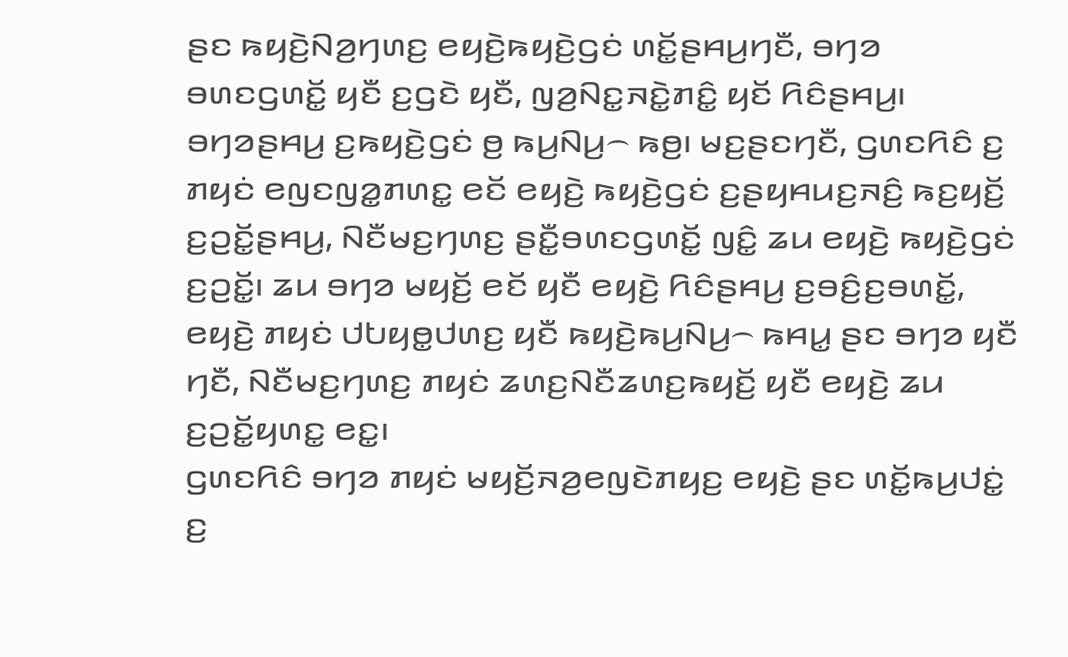ꤔꤢ ꤒꤟꤢꤧ꤬ꤡꤤ꤬ꤚꤛꤢ꤬ ꤕꤟꤢꤧ꤬ꤒꤟꤢꤧ꤬ꤞꤢꤦ ꤛꤢꤩ꤭ꤔꤌꤣ꤬ꤚꤢꤪ, ꤋꤚꤤ ꤋꤛꤢꤞꤛꤢꤩ꤭ ꤟꤢꤪ ꤢ꤬ꤞꤢꤧ ꤟꤢꤪ, ꤜꤤ꤬ꤡꤢ꤭ꤏꤢꤧ꤭ꤊꤢꤨ꤭ ꤟꤢꤩ ꤖꤢꤨꤔꤌꤣ꤬꤯
ꤋꤚꤤꤔꤌꤣ꤬ ꤢ꤬ꤒꤟꤢꤧ꤬ꤞꤢꤦ ꤥ꤬ ꤒꤣ꤬ꤡꤣ꤬꤮ ꤒꤥ꤬꤯ ꤗꤢ꤬ꤔꤢꤚꤢꤪ, ꤞꤛꤢꤖꤢꤨ ꤢ꤬ ꤊꤟꤢꤦ ꤕꤜꤢꤜꤤ꤭ꤊꤛꤢ꤭ ꤕꤢꤩ ꤕꤟꤢꤧ꤬ ꤒꤟꤢꤧ꤬ꤞꤢꤦ ꤢ꤬ꤔꤟꤌꤣꤢ꤬ꤏꤢꤨ꤬ ꤒꤢ꤬ꤟꤢꤩ꤬ ꤢ꤬ꤑꤢꤩ꤭ꤔꤌꤣ꤬, ꤡꤢꤪꤗꤢ꤬ꤚꤛꤢ꤬ ꤔꤢꤪ꤭ꤋꤛꤢꤞꤛꤢꤩ꤭ ꤜꤢꤨ꤭ ꤘꤣ ꤕꤟꤢꤧ꤬ ꤒꤟꤢꤧ꤬ꤞꤢꤦ ꤢ꤬ꤑꤢꤩ꤭꤯ ꤘꤣ ꤋꤚꤤ ꤗꤟꤢꤩ꤬ ꤕꤢꤩ ꤟꤢꤪ ꤕꤟꤢꤧ꤬ ꤖꤢꤨꤔꤌꤣ꤬ ꤢ꤬ꤋꤢꤨ꤬ꤢ꤬ꤋꤛꤢꤩ꤭, ꤕꤟꤢꤧ꤬ ꤊꤟꤢꤦ ꤓꤝꤟꤥ꤭ꤓꤛꤢ꤬ ꤟꤢꤪ ꤒꤟꤢꤧ꤬ꤒꤣ꤬ꤡꤣ꤬꤮ ꤒꤌꤣ꤭ ꤔꤢ ꤋꤚꤤ ꤟꤢꤪ ꤚꤢꤪ, ꤡꤢꤪꤗꤢ꤬ꤚꤛꤢ꤬ ꤊꤟꤢꤦ ꤘꤛꤢ꤬ꤡꤢꤪꤘꤛꤢ꤬ꤒꤟꤢꤩ꤬ ꤟꤢꤪ ꤕꤟꤢꤧ꤬ ꤘꤣ ꤢ꤬ꤑꤢꤩ꤭ꤟꤛꤢ꤭ ꤕꤢ꤭꤯
ꤞꤛꤢꤖꤢꤨ ꤋꤚꤤ ꤊꤟꤢꤦ ꤗꤟꤢꤩ꤬ꤏꤤ꤬ꤕꤜꤢꤧꤊꤟꤢ꤬ ꤕꤟꤢꤧ꤬ ꤔꤢ ꤛꤢꤩ꤭ꤒꤣ꤬ꤓꤢꤦ꤭ ꤢ꤬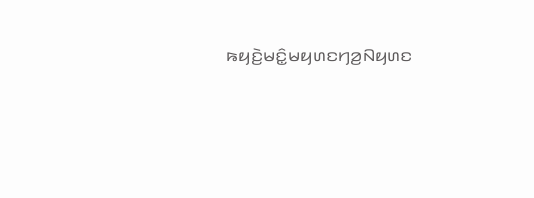ꤒꤟꤢꤧ꤬ꤗꤢꤨ꤭ꤗꤟꤛꤢꤚꤤ꤬ꤡꤟꤛꤢ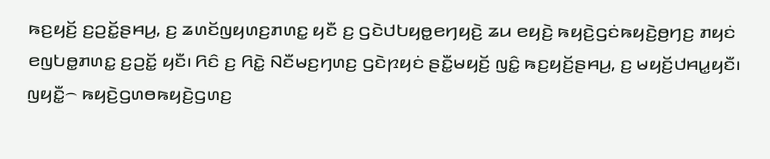ꤒꤢ꤬ꤟꤢꤩ꤬ ꤢ꤬ꤑꤢꤩ꤭ꤔꤌꤣ꤬, ꤢ꤬ ꤘꤛꤢꤩꤜꤟꤛꤢ꤬ꤊꤛꤢ꤭ ꤟꤢꤪ ꤢ꤬ ꤞꤢꤧꤓꤝꤟꤥ꤭ꤕꤚꤟꤢꤧ꤬ ꤘꤣ ꤕꤟꤢꤧ꤬ ꤒꤟꤢꤧ꤬ꤞꤢꤦꤒꤟꤢꤧ꤬ꤥ꤬ꤚꤢ꤬ ꤊꤟꤢꤦ ꤕꤜꤝꤥ꤭ꤊꤛꤢ꤭ ꤢ꤬ꤑꤢꤩ꤭ ꤟꤢꤪ꤯ ꤖꤢꤨ ꤢ꤬ ꤖꤢꤧ꤭ ꤡꤢꤪꤗꤢ꤬ꤚꤛꤢ꤬ ꤞꤢꤧꤐꤟꤢꤦ ꤔꤢꤪ꤭ꤗꤟꤢꤩ꤬ ꤜꤢꤨ꤭ ꤒꤢ꤬ꤟꤢꤩ꤬ꤔꤌꤣ꤬, ꤢ꤬ ꤗꤟꤢꤩ꤬ꤓꤌꤣ꤭ꤟꤢꤪ꤯
ꤜꤟꤢꤪ꤭꤮ ꤒꤟꤢꤧ꤬ꤞꤛꤥꤒꤟꤢꤧ꤬ꤞꤛꤢ꤬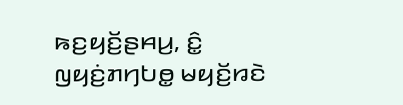ꤒꤢ꤬ꤟꤢꤩ꤬ꤔꤌꤣ꤬, ꤢꤨ꤭ ꤜꤟꤢꤦ꤬ꤊꤚꤝꤥ꤭ ꤗꤟꤢꤩ꤬ꤙꤢꤧ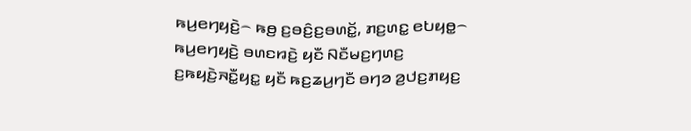ꤒꤣ꤬ꤕꤚꤟꤢꤧ꤬꤮ ꤒꤥ꤬ ꤢ꤬ꤋꤢꤨ꤬ꤢ꤬ꤋꤛꤢꤩ꤭, ꤊꤢ꤬ꤛꤢ꤭ ꤕꤝꤟꤥ꤭꤮ ꤒꤣ꤬ꤕꤚꤟꤢꤧ꤬ ꤋꤛꤢꤙꤢꤧ꤬ ꤟꤢꤪ ꤡꤢꤪꤗꤢ꤬ꤚꤛꤢ꤬ ꤢ꤬ꤒꤟꤢꤧ꤬ꤏꤢꤪ꤭ꤟꤢ꤭ ꤟꤢꤪ ꤒꤢ꤬ꤘꤣ꤬ꤚꤢꤪ ꤋꤚꤤ ꤤ꤬ꤓꤢ꤬ꤊꤟꤢ꤬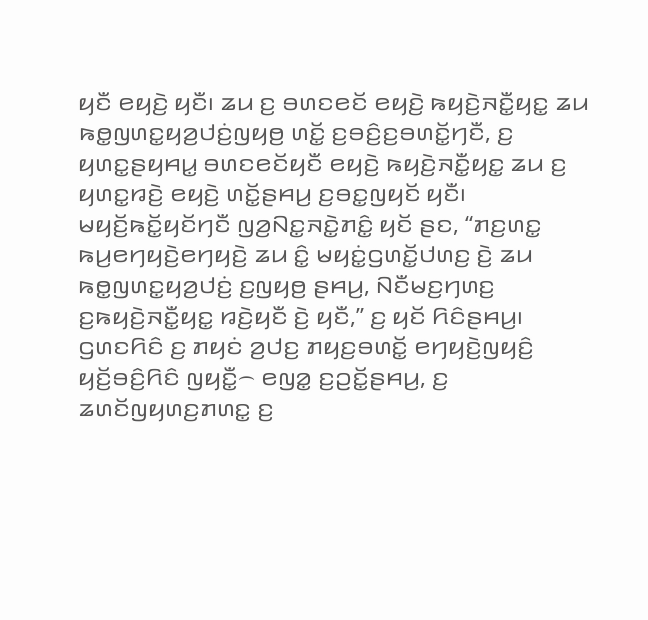ꤟꤢꤪ ꤕꤟꤢꤧ꤬ ꤟꤢꤪ꤯ ꤘꤣ ꤢ꤬ ꤋꤛꤢꤕꤢꤩ ꤕꤟꤢꤧ꤬ ꤒꤟꤢꤧ꤬ꤏꤢꤪ꤭ꤟꤢ꤭ ꤘꤣ ꤒꤥ꤭ꤜꤛꤢ꤭ꤟꤤ꤬ꤓꤢꤦ꤬ꤜꤟꤥ꤬ ꤛꤢꤩ꤭ ꤢ꤬ꤋꤢꤨ꤬ꤢ꤬ꤋꤛꤢꤩ꤭ꤚꤢꤪ, ꤢ꤬ ꤟꤛꤢ꤭ꤔꤟꤌꤣ꤭ ꤋꤛꤢꤕꤢꤩꤟꤢꤪ ꤕꤟꤢꤧ꤬ ꤒꤟꤢꤧ꤬ꤏꤢꤪ꤭ꤟꤢ꤭ ꤘꤣ ꤢ꤬ ꤟꤛꤢ꤭ꤙꤢꤧ꤬ ꤕꤟꤢꤧ꤬ ꤛꤢꤩ꤭ꤔꤌꤣ꤬ ꤢ꤬ꤋꤢ꤭ꤜꤟꤢꤩ ꤟꤢꤪ꤯ ꤗꤟꤢꤩ꤬ꤒꤢꤩ꤭ꤟꤢꤩꤚꤢꤪ ꤜꤤ꤬ꤡꤢ꤭ꤏꤢꤧ꤭ꤊꤢꤨ꤭ ꤟꤢꤩ ꤔꤢ, “ꤊꤢ꤬ꤛꤢ꤭ ꤒꤣ꤬ꤕꤚꤟꤢꤧ꤬ꤕꤚꤟꤢꤧ꤬ ꤘꤣ ꤢꤨ꤭ ꤗꤟꤢꤦ꤭ꤞꤛꤢꤩ꤭ꤓꤛꤢ꤬ ꤢꤧ꤬ ꤘꤣ ꤒꤥ꤭ꤜꤛꤢ꤭ꤟꤤ꤬ꤓꤢꤦ꤬ ꤢ꤬ꤜꤟꤥ꤬ ꤔꤌꤣ꤬, ꤡꤢꤪꤗꤢ꤬ꤚꤛꤢ꤬ ꤢ꤬ꤒꤟꤢꤧ꤬ꤏꤢꤪ꤭ꤟꤢ꤭ ꤙꤢꤧ꤬ꤟꤢꤪ ꤢꤧ꤬ ꤟꤢꤪ,” ꤢ꤬ ꤟꤢꤩ ꤖꤢꤨꤔꤌꤣ꤬꤯
ꤞꤛꤢꤖꤢꤨ ꤢ꤬ ꤊꤟꤢꤦ ꤤ꤬ꤓꤢ꤬ ꤊꤟꤢ꤬ꤋꤛꤢꤩ꤭ ꤕꤚꤟꤢꤧ꤬ꤜꤟꤢꤨ꤬ ꤟꤢꤩ꤬ꤋꤢꤨ꤬ꤖꤢꤨ ꤜꤟꤢꤪ꤭꤮ ꤕꤜꤤ꤭ ꤢ꤬ꤑꤢꤩ꤭ꤔꤌꤣ꤬, ꤢ꤬ ꤘꤛꤢꤩꤜꤟꤛꤢ꤬ꤊꤛꤢ꤭ ꤢ꤬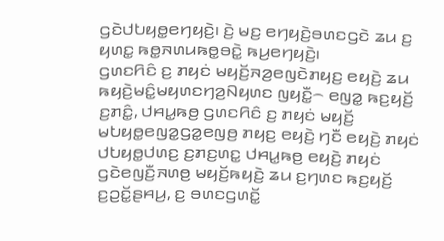ꤞꤢꤧꤓꤝꤟꤥ꤭ꤕꤚꤟꤢꤧ꤬꤯ ꤢꤧ꤬ ꤗꤢ꤬ ꤕꤚꤟꤢꤧ꤬ꤋꤛꤢꤞꤢꤧ ꤘꤣ ꤢ꤬ ꤟꤛꤢ꤭ ꤒꤥ꤭ꤏꤛꤣꤒꤥ꤭ꤋꤢꤧ꤭ ꤒꤣ꤬ꤕꤚꤟꤢꤧ꤬꤯
ꤞꤛꤢꤖꤢꤨ ꤢ꤬ ꤊꤟꤢꤦ ꤗꤟꤢꤩ꤬ꤏꤤ꤬ꤕꤜꤢꤧꤊꤟꤢ꤬ ꤕꤟꤢꤧ꤬ ꤘꤣ ꤒꤟꤢꤧ꤬ꤗꤢꤨ꤭ꤗꤟꤛꤢꤚꤤ꤬ꤡꤟꤛꤢ ꤜꤟꤢꤪ꤭꤮ ꤕꤜꤤ꤭ ꤒꤢ꤬ꤟꤢꤩ꤬ ꤢ꤬ꤊꤢꤨ꤭, ꤓꤌꤣ꤭ꤒꤥ꤬ ꤞꤛꤢꤖꤢꤨ ꤢ꤬ ꤊꤟꤢꤦ ꤗꤟꤢꤩ꤬ ꤗꤝꤟꤥ꤭ꤕꤜꤤ꤭ꤞꤤ꤭ꤕꤜꤥ꤬ ꤊꤟꤢ꤬ ꤕꤟꤢꤧ꤬ ꤚꤢꤪ ꤕꤟꤢꤧ꤬ ꤊꤟꤢꤦ ꤓꤝꤟꤥ꤭ꤓꤛꤢ꤬ ꤢ꤬ꤊꤢ꤬ꤛꤢ꤭ ꤓꤌꤣ꤭ꤒꤥ꤬ ꤕꤟꤢꤧ꤬ ꤊꤟꤢꤦ ꤞꤢꤧꤕꤜꤢꤪ꤬ꤏꤛꤥ꤬ ꤗꤟꤢꤩ꤬ꤒꤟꤢꤧ꤬ ꤘꤣ ꤢ꤬ꤚꤛꤢ ꤒꤢ꤬ꤟꤢꤩ꤬ ꤢ꤬ꤑꤢꤩ꤭ꤔꤌꤣ꤬, ꤢ꤬ ꤋꤛꤢꤞꤛꤢꤩ꤭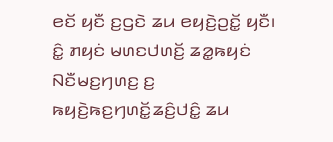ꤕꤢꤩ ꤟꤢꤪ ꤢ꤬ꤞꤢꤧ ꤘꤣ ꤕꤟꤢꤧ꤬ꤑꤢꤩ꤭ ꤟꤢꤪ꤯
ꤢꤨ꤭ ꤊꤟꤢꤦ ꤗꤛꤢꤓꤛꤢꤩ꤬ ꤘꤤ꤭ꤒꤟꤢꤦ ꤡꤢꤪꤗꤢ꤬ꤚꤛꤢ꤬ ꤢ꤬ ꤒꤟꤢꤧ꤬ꤒꤢ꤬ꤚꤛꤢꤩ꤭ꤘꤢꤨ꤬ꤓꤢꤨ꤭ ꤘꤣ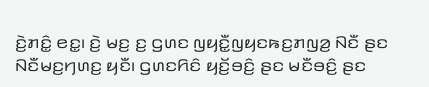ꤢꤧ꤬ꤊꤢꤨ꤭ ꤕꤢ꤭꤯ ꤢꤧ꤬ ꤗꤢ꤬ ꤢ꤬ ꤞꤛꤢ ꤜꤟꤢꤪ꤭ꤜꤟꤢꤒꤢ꤬ꤊꤜꤤ꤬ ꤡꤢꤪ ꤔꤢ ꤡꤢꤪꤗꤢ꤬ꤚꤛꤢ꤬ ꤟꤢꤪ꤯ ꤞꤛꤢꤖꤢꤨ ꤟꤢꤩ꤬ꤋꤢꤨ꤬ ꤔꤢ ꤗꤢꤪꤋꤢꤨ꤬ ꤔꤢ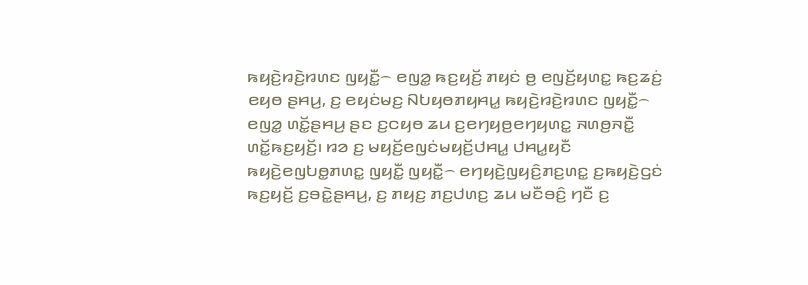ꤒꤟꤢꤧ꤬ꤙꤢꤧ꤬ꤙꤛꤢ ꤜꤟꤢꤪ꤭꤮ ꤕꤜꤤ꤭ ꤒꤢ꤬ꤟꤢꤩ꤬ ꤊꤟꤢꤦ ꤥ꤬ ꤕꤜꤢꤩ꤬ꤟꤛꤢ꤭ ꤒꤢ꤬ꤘꤢꤦ꤬ ꤕꤟꤥ ꤔꤌꤣ꤬, ꤢ꤬ ꤕꤟꤢꤦꤗꤢ꤬ ꤡꤝꤟꤥꤊꤟꤌꤣ꤭ ꤒꤟꤢꤧ꤬ꤙꤢꤧ꤬ꤙꤛꤢ ꤜꤟꤢꤪ꤭꤮ ꤕꤜꤤ꤭ ꤛꤢꤩ꤭ꤔꤌꤣ꤬ ꤔꤢ ꤢ꤬ꤍꤟꤥ ꤘꤣ ꤢ꤬ꤕꤚꤟꤥ꤬ꤕꤚꤟꤛꤢ꤭ ꤏꤛꤥ꤬ꤏꤢꤪ꤭ ꤛꤢꤩ꤭ꤒꤢ꤬ꤟꤢꤩ꤬꤯ ꤙꤤ ꤢ꤬ ꤗꤟꤢꤩ꤬ꤕꤜꤢꤦꤗꤟꤢꤩ꤬ꤓꤌꤣ꤭ ꤓꤌꤣ꤭ꤟꤢꤪ ꤒꤟꤢꤧ꤬ꤕꤜꤝꤥ꤭ꤊꤛꤢ꤭ ꤜꤟꤢꤪ꤭ ꤜꤟꤢꤪ꤭꤮ ꤕꤚꤟꤢꤧ꤬ꤜꤟꤢꤨ꤬ꤊꤢ꤬ꤛꤢ꤭ ꤢ꤬ꤒꤟꤢꤧ꤬ꤞꤢꤦ ꤒꤢ꤬ꤟꤢꤩ꤬ ꤢ꤬ꤋꤢꤧ꤭ꤔꤌꤣ꤬, ꤢ꤬ ꤊꤟꤢ꤬ ꤊꤢ꤬ꤓꤛꤢ꤬ ꤘꤣ ꤗꤢꤪꤋꤢꤨ꤬ ꤚꤢꤪ ꤢ꤬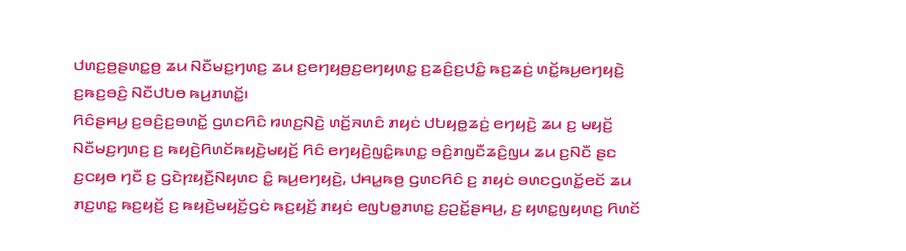ꤓꤛꤢ꤬ꤥ꤬ꤔꤛꤢ꤭ꤥ꤬ ꤘꤣ ꤡꤢꤪꤗꤢ꤬ꤚꤛꤢ꤬ ꤘꤣ ꤢ꤬ꤕꤚꤟꤥ꤬ꤢ꤬ꤕꤚꤟꤛꤢ꤭ ꤢ꤬ꤘꤢꤨ꤬ꤢ꤬ꤓꤢꤨ꤭ ꤒꤢ꤬ꤘꤢꤦ꤬ ꤛꤢꤩ꤭ꤒꤣ꤬ꤕꤚꤟꤢꤧ꤬ ꤢ꤬ꤒꤢ꤬ꤋꤢꤨ꤬ ꤡꤢꤪꤓꤝꤥ ꤒꤣ꤬ꤊꤛꤢꤩ꤭꤯
ꤖꤢꤨꤔꤌꤣ꤬ ꤢ꤬ꤋꤢꤨ꤬ꤢ꤬ꤋꤛꤢꤩ꤭ ꤞꤛꤢꤖꤢꤨ ꤙꤛꤢ꤬ꤡꤢꤧ꤬ ꤛꤢꤩ꤬ꤏꤛꤢꤨ ꤊꤟꤢꤦ ꤓꤝꤟꤥ꤭ꤘꤢꤦ꤬ ꤕꤚꤟꤢꤧ꤬ ꤘꤣ ꤢ꤬ ꤗꤟꤢꤩ꤬ ꤡꤢꤪꤗꤢ꤬ꤚꤛꤢ꤬ ꤢ꤬ ꤒꤟꤢꤧ꤬ꤖꤛꤢꤩꤒꤟꤢꤧ꤬ꤗꤟꤢꤩ꤬ ꤖꤢꤨ ꤕꤚꤟꤢꤧ꤬ꤜꤢꤨ꤭ꤒꤛꤢ꤭ ꤋꤢꤨ꤬ꤊꤜꤢꤪꤘꤢꤨ꤬ꤜꤣ ꤘꤣ ꤢ꤬ꤡꤢꤪ ꤔꤢ ꤢ꤬ꤍꤟꤥ ꤚꤢꤪ ꤢ꤬ ꤞꤢꤧꤐꤟꤢꤪ꤬ꤡꤟꤛꤢ ꤢꤨ꤭ ꤒꤣ꤬ꤕꤚꤟꤢꤧ꤬, ꤓꤌꤣ꤭ꤒꤥ꤬ ꤞꤛꤢꤖꤢꤨ ꤢ꤬ ꤊꤟꤢꤦ ꤋꤛꤢꤞꤛꤢꤩ꤭ꤕꤢꤩ ꤘꤣ ꤊꤢ꤬ꤛꤢ꤭ ꤒꤢ꤬ꤟꤢꤩ꤬ ꤢ꤬ ꤒꤟꤢꤧ꤬ꤗꤟꤢꤩ꤬ꤞꤢꤦ ꤒꤢ꤬ꤟꤢꤩ꤬ ꤊꤟꤢꤦ ꤕꤜꤝꤥ꤭ꤊꤛꤢ꤭ ꤢ꤬ꤑꤢꤩ꤭ꤔꤌꤣ꤬, ꤢ꤬ ꤟꤛꤢ꤭ꤜꤟꤛꤢ꤬ ꤖꤛꤢꤩ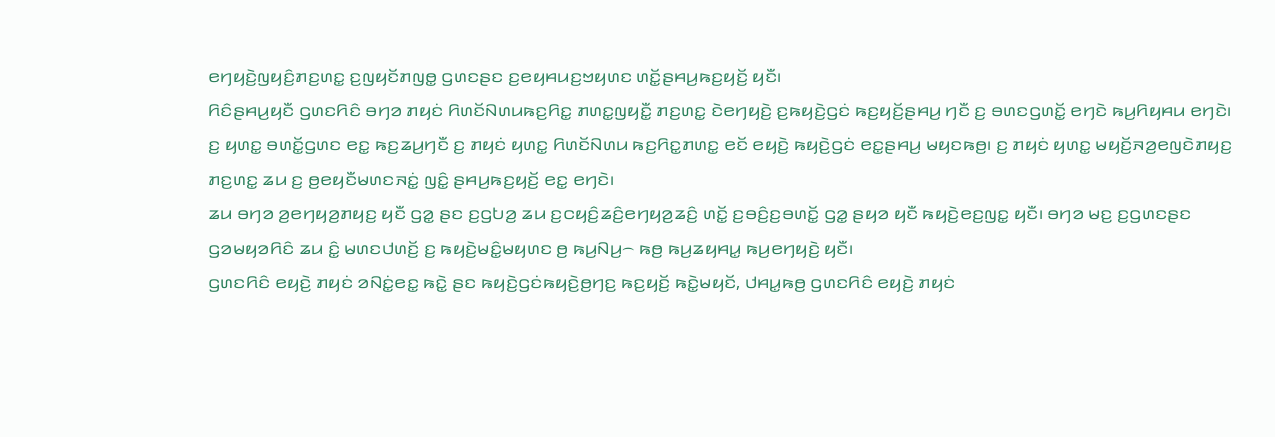ꤕꤚꤟꤢꤧ꤬ꤜꤟꤢꤨ꤬ꤊꤢ꤬ꤛꤢ꤭ ꤢ꤬ꤜꤟꤢꤩꤊꤜꤥ꤭ ꤞꤛꤢꤔꤢ ꤢ꤬ꤕꤟꤌꤣꤢ꤬ꤠꤟꤛꤢ ꤛꤢꤩ꤭ꤔꤌꤣ꤬ꤒꤢ꤬ꤟꤢꤩ꤬ ꤟꤢꤪ꤯
ꤖꤢꤨꤔꤌꤣ꤬ꤟꤢꤪ ꤞꤛꤢꤖꤢꤨ ꤋꤚꤤ ꤊꤟꤢꤦ ꤖꤛꤢꤩꤡꤛꤣꤒꤢ꤬ꤖꤢ꤭ ꤊꤛꤢ꤭ꤜꤟꤢꤪ꤭ ꤊꤢ꤬ꤛꤢ꤭ ꤢꤧꤕꤚꤟꤢꤧ꤬ ꤢ꤬ꤒꤟꤢꤧ꤬ꤞꤢꤦ ꤒꤢ꤬ꤟꤢꤩ꤬ꤔꤌꤣ꤬ ꤚꤢꤪ ꤢ꤬ ꤋꤛꤢꤞꤛꤢꤩ꤭ ꤕꤚꤢꤧ ꤒꤣ꤬ꤖꤟꤌꤣ ꤕꤚꤢꤧ꤯ ꤢ꤬ ꤟꤛꤢ꤭ ꤋꤛꤢꤩ꤭ꤞꤛꤢ ꤕꤢ꤭ ꤒꤢ꤬ꤘꤣ꤬ꤚꤢꤪ ꤢ꤬ ꤊꤟꤢꤦ ꤟꤛꤢ꤭ ꤖꤛꤢꤩꤡꤛꤣ ꤒꤢ꤬ꤖꤢ꤭ꤊꤛꤢ꤭ ꤕꤢꤩ ꤕꤟꤢꤧ꤬ ꤒꤟꤢꤧ꤬ꤞꤢꤦ ꤕꤢ꤭ꤔꤌꤣ꤬ ꤗꤟꤢꤒꤥ꤬꤯ ꤢ꤬ ꤊꤟꤢꤦ ꤟꤛꤢ꤭ ꤗꤟꤢꤩ꤬ꤏꤤ꤬ꤕꤜꤢꤧꤊꤟꤢ꤬ ꤊꤢ꤬ꤛꤢ꤭ ꤘꤣ ꤢ꤬ ꤥ꤬ꤕꤟꤢꤪꤗꤛꤢꤏꤢꤦ꤭ ꤜꤢꤨ꤭ ꤔꤌꤣ꤬ꤒꤢ꤬ꤟꤢꤩ꤬ ꤕꤢ꤭ ꤕꤚꤢꤧ꤯
ꤘꤣ ꤋꤚꤤ ꤤ꤬ꤕꤚꤟꤤ꤬ꤊꤟꤢ꤬ ꤟꤢꤪ ꤞꤤ꤭ ꤔꤢ ꤢ꤬ꤞꤝꤤ꤬ ꤘꤣ ꤢ꤬ꤍꤟꤢꤨ꤬ꤘꤢꤨ꤬ꤕꤚꤟꤤ꤬ꤘꤢꤨ꤬ ꤛꤢꤩ꤭ ꤢ꤬ꤋꤢꤨ꤬ꤢ꤬ꤋꤛꤢꤩ꤭ ꤞꤤ꤭ ꤔꤟꤤ ꤟꤢꤪ ꤒꤟꤢꤧ꤬ꤕꤢ꤬ꤜꤢ꤭ ꤟꤢꤪ꤯ ꤋꤚꤤ ꤗꤢ꤬ ꤢ꤬ꤞꤛꤢꤔꤢ ꤞꤤꤗꤟꤤꤖꤢꤨ ꤘꤣ ꤢꤨ꤭ ꤗꤛꤢꤓꤛꤢꤩ꤬ ꤢ꤬ ꤒꤟꤢꤧ꤬ꤗꤢꤨ꤭ꤗꤟꤛꤢ ꤥ꤬ ꤒꤣ꤬ꤡꤣ꤬꤮ ꤒꤥ꤬ ꤒꤣ꤬ꤘꤟꤌꤣ꤭ ꤒꤣ꤬ꤕꤚꤟꤢꤧ꤬ ꤟꤢꤪ꤯
ꤞꤛꤢꤖꤢꤨ ꤕꤟꤢꤧ꤬ ꤊꤟꤢꤦ ꤤꤡꤢꤦ꤭ꤕꤢ꤭ ꤒꤢꤧ꤭ ꤔꤢ ꤒꤟꤢꤧ꤬ꤞꤢꤦꤒꤟꤢꤧ꤬ꤥ꤬ꤚꤢ꤬ ꤒꤢ꤬ꤟꤢꤩ꤬ ꤒꤢꤧ꤭ꤗꤟꤢꤩ, ꤓꤌꤣ꤭ꤒꤥ꤬ ꤞꤛꤢꤖꤢꤨ ꤕꤟꤢꤧ꤬ ꤊꤟꤢꤦ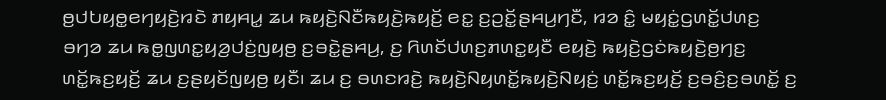ꤥ꤬ꤓꤝꤟꤥ꤭ꤕꤚꤟꤢꤧ꤬ꤙꤢꤧ ꤊꤟꤌꤣ꤭ ꤘꤣ ꤒꤟꤢꤧ꤬ꤡꤢꤪꤒꤟꤢꤧ꤬ꤒꤟꤢꤩ꤬ ꤕꤢ꤭ ꤢ꤬ꤑꤢꤩ꤭ꤔꤌꤣ꤬ꤚꤢꤪ, ꤙꤤ ꤢꤨ꤭ ꤗꤟꤢꤦ꤭ꤞꤛꤢꤩ꤭ꤓꤛꤢ꤬ ꤋꤚꤤ ꤘꤣ ꤒꤥ꤭ꤜꤛꤢ꤭ꤟꤤ꤬ꤓꤢꤦ꤬ꤜꤟꤥ꤬ ꤢ꤬ꤋꤢꤧ꤭ꤔꤌꤣ꤬, ꤢ꤬ ꤖꤛꤢꤩꤓꤛꤢ꤬ꤊꤛꤢ꤭ꤟꤢꤪ ꤕꤟꤢꤧ꤬ ꤒꤟꤢꤧ꤬ꤞꤢꤦꤒꤟꤢꤧ꤬ꤥ꤬ꤚꤢ꤬ ꤛꤢꤩ꤭ꤒꤢ꤬ꤟꤢꤩ꤬ ꤘꤣ ꤢ꤬ꤔꤟꤢꤩꤜꤟꤥ꤬ ꤟꤢꤪ꤯ ꤘꤣ ꤢ꤬ ꤋꤛꤢꤙꤢꤧ꤬ ꤒꤟꤢꤧ꤬ꤡꤟꤛꤢꤩ꤭ꤒꤟꤢꤧ꤬ꤡꤟꤢꤦ꤬ ꤛꤢꤩ꤭ꤒꤢ꤬ꤟꤢꤩ꤬ ꤢ꤬ꤋꤢꤨ꤬ꤢ꤬ꤋꤛꤢꤩ꤭ ꤢ꤬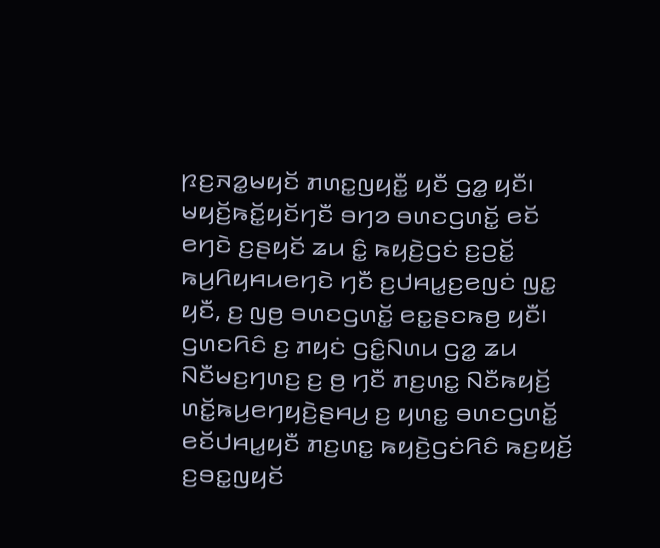ꤐꤢ꤬ꤏꤤ꤭ꤗꤟꤢꤩ ꤊꤛꤢ꤭ꤜꤟꤢꤪ꤭ ꤟꤢꤪ ꤞꤤ꤭ ꤟꤢꤪ꤯
ꤗꤟꤢꤩ꤬ꤒꤢꤩ꤭ꤟꤢꤩꤚꤢꤪ ꤋꤚꤤ ꤋꤛꤢꤞꤛꤢꤩ꤭ ꤕꤢꤩ ꤕꤚꤢꤧ ꤢ꤬ꤔꤟꤢꤩ ꤘꤣ ꤢꤨ꤭ ꤒꤟꤢꤧ꤬ꤞꤢꤦ ꤢ꤬ꤑꤢꤩ꤭ ꤒꤣ꤬ꤖꤟꤌꤣꤕꤚꤢꤧ ꤚꤢꤪ ꤢ꤬ꤓꤌꤣ꤭ꤢ꤬ꤕꤜꤢꤦ ꤜꤢ꤭ ꤟꤢꤪ, ꤢ꤬ ꤜꤥ꤬ ꤋꤛꤢꤞꤛꤢꤩ꤭ ꤕꤢ꤭ꤔꤢꤒꤥ꤬ ꤟꤢꤪ꤯ ꤞꤛꤢꤖꤢꤨ ꤢ꤬ ꤊꤟꤢꤦ ꤞꤢꤨ꤭ꤡꤛꤣ ꤞꤤ꤭ ꤘꤣ ꤡꤢꤪꤗꤢ꤬ꤚꤛꤢ꤬ ꤢ꤬ ꤥ꤬ ꤚꤢꤪ ꤊꤢ꤬ꤛꤢ꤭ ꤡꤢꤪꤒꤟꤢꤩ꤬ ꤛꤢꤩ꤭ꤒꤣ꤬ꤕꤚꤟꤢꤧ꤬ꤔꤌꤣ꤬ ꤢ꤬ ꤟꤛꤢ꤭ ꤋꤛꤢꤞꤛꤢꤩ꤭ ꤕꤢꤩꤓꤌꤣ꤭ꤟꤢꤪ ꤊꤢ꤬ꤛꤢ꤭ ꤒꤟꤢꤧ꤬ꤞꤢꤦꤖꤢꤨ ꤒꤢ꤬ꤟꤢꤩ꤬ ꤢ꤬ꤋꤢ꤭ꤜꤟꤢꤩ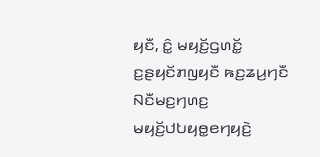ꤟꤢꤪ, ꤢꤨ꤭ ꤗꤟꤢꤩ꤬ꤞꤛꤢꤩ꤭ ꤢ꤬ꤔꤟꤢꤩꤊꤜꤟꤢꤪ ꤒꤢ꤬ꤘꤣ꤬ꤚꤢꤪ ꤡꤢꤪꤗꤢ꤬ꤚꤛꤢ꤬ ꤗꤟꤢꤩ꤬ꤓꤝꤟꤥ꤭ꤕꤚꤟꤢꤧ꤬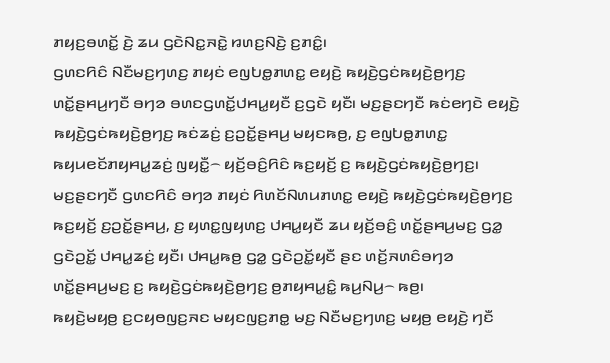ꤊꤟꤢ꤬ꤋꤛꤢꤩ꤭ ꤢꤧ꤬ ꤘꤣ ꤞꤢꤧꤡꤢ꤭ꤏꤢꤧ꤭ ꤙꤛꤢ꤬ꤡꤢꤧ꤬ ꤢ꤬ꤊꤢꤨ꤭꤯
ꤞꤛꤢꤖꤢꤨ ꤡꤢꤪꤗꤢ꤬ꤚꤛꤢ꤬ ꤊꤟꤢꤦ ꤕꤜꤝꤥ꤭ꤊꤛꤢ꤭ ꤕꤟꤢꤧ꤬ ꤒꤟꤢꤧ꤬ꤞꤢꤦꤒꤟꤢꤧ꤬ꤥ꤬ꤚꤢ꤬ ꤛꤢꤩ꤭ꤔꤌꤣ꤬ꤚꤢꤪ ꤋꤚꤤ ꤋꤛꤢꤞꤛꤢꤩ꤭ꤓꤌꤣ꤭ꤟꤢꤪ ꤢ꤬ꤞꤢꤧ ꤟꤢꤪ꤯ ꤗꤢ꤬ꤔꤢꤚꤢꤪ ꤒꤢꤦꤕꤚꤢꤧ ꤕꤟꤢꤧ꤬ ꤒꤟꤢꤧ꤬ꤞꤢꤦꤒꤟꤢꤧ꤬ꤥ꤬ꤚꤢ꤬ ꤒꤢꤦꤘꤢꤦ꤬ ꤢ꤬ꤑꤢꤩ꤭ꤔꤌꤣ꤬ ꤗꤟꤢꤒꤥ꤬, ꤢ꤬ ꤕꤜꤝꤥ꤭ꤊꤛꤢ꤭ ꤒꤟꤣꤕꤢꤩꤊꤟꤌꤣ꤭ꤘꤢꤦ꤬ ꤜꤟꤢꤪ꤭꤮ ꤟꤢꤩ꤬ꤋꤢꤨ꤬ꤖꤢꤨ ꤒꤢ꤬ꤟꤢꤩ꤬ ꤢ꤬ ꤒꤟꤢꤧ꤬ꤞꤢꤦꤒꤟꤢꤧ꤬ꤥ꤬ꤚꤢ꤬꤯
ꤗꤢ꤬ꤔꤢꤚꤢꤪ ꤞꤛꤢꤖꤢꤨ ꤋꤚꤤ ꤊꤟꤢꤦ ꤖꤛꤢꤩꤡꤛꤣꤊꤛꤢ꤭ ꤕꤟꤢꤧ꤬ ꤒꤟꤢꤧ꤬ꤞꤢꤦꤒꤟꤢꤧ꤬ꤥ꤬ꤚꤢ꤬ ꤒꤢ꤬ꤟꤢꤩ꤬ ꤢ꤬ꤑꤢꤩ꤭ꤔꤌꤣ꤬, ꤢ꤬ ꤟꤛꤢ꤭ꤜꤟꤛꤢ꤬ ꤓꤌꤣ꤭ꤟꤢꤪ ꤘꤣ ꤟꤢꤩ꤬ꤋꤢꤨ꤬ ꤛꤢꤩ꤭ꤔꤌꤣ꤬ꤗꤢ꤬ ꤞꤤ꤭ ꤞꤢꤧꤑꤢꤩ꤭ ꤓꤌꤣ꤭ꤘꤢꤦ꤬ ꤟꤢꤪ꤯ ꤓꤌꤣ꤭ꤒꤥ꤬ ꤞꤤ꤭ ꤞꤢꤧꤑꤢꤩ꤭ꤟꤢꤪ ꤔꤢ ꤛꤢꤩ꤬ꤏꤛꤢꤨꤋꤚꤤ ꤛꤢꤩ꤭ꤔꤌꤣ꤬ꤗꤢ꤬ ꤢ꤬ ꤒꤟꤢꤧ꤬ꤞꤢꤦꤒꤟꤢꤧ꤬ꤥ꤬ꤚꤢ꤬ ꤥ꤬ꤊꤟꤌꤣ꤭ꤢꤨ꤭ ꤒꤣ꤬ꤡꤣ꤬꤮ ꤒꤥ꤬꤯
ꤒꤟꤢꤧ꤬ꤗꤟꤥ꤬ ꤢ꤬ꤍꤟꤥꤜꤢ꤬ꤏꤢ ꤗꤟꤢꤜꤢ꤬ꤊꤥ꤭ ꤗꤢ꤬ ꤡꤢꤪꤗꤢ꤬ꤚꤛꤢ꤬ ꤗꤟꤥ꤬ ꤕꤟꤢꤧ꤬ ꤚꤢꤪ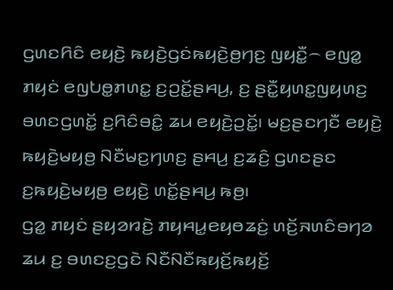ꤞꤛꤢꤖꤢꤨ ꤕꤟꤢꤧ꤬ ꤒꤟꤢꤧ꤬ꤞꤢꤦꤒꤟꤢꤧ꤬ꤥ꤬ꤚꤢ꤬ ꤜꤟꤢꤪ꤭꤮ ꤕꤜꤤ꤭ ꤊꤟꤢꤦ ꤕꤜꤝꤥ꤭ꤊꤛꤢ꤭ ꤢ꤬ꤑꤢꤩ꤭ꤔꤌꤣ꤬, ꤢ꤬ ꤔꤢꤪ꤭ꤟꤛꤢ꤭ꤜꤟꤛꤢ꤬ ꤋꤛꤢꤞꤛꤢꤩ꤭ ꤢ꤬ꤖꤢꤨꤋꤢꤨ꤭ ꤘꤣ ꤕꤟꤢꤧ꤬ꤑꤢꤩ꤭꤯ ꤗꤢ꤬ꤔꤢꤚꤢꤪ ꤕꤟꤢꤧ꤬ ꤒꤟꤢꤧ꤬ꤗꤟꤥ꤬ ꤡꤢꤪꤗꤢ꤬ꤚꤛꤢ꤬ ꤔꤌꤣ꤬ ꤢ꤬ꤘꤢꤨ꤬ ꤞꤛꤢꤔꤢ ꤢ꤬ꤒꤟꤢꤧ꤬ꤗꤟꤥ꤬ ꤕꤟꤢꤧ꤬ ꤛꤢꤩ꤭ꤔꤌꤣ꤬ ꤒꤥ꤬꤯
ꤞꤤ꤭ ꤊꤟꤢꤦ ꤔꤟꤤꤙꤢꤧ꤬ ꤊꤟꤌꤣ꤭ꤕꤟꤥꤘꤢꤦ꤬ ꤛꤢꤩ꤬ꤏꤛꤢꤨꤋꤚꤤ ꤘꤣ ꤢ꤬ ꤋꤛꤢꤢ꤬ꤞꤢꤧ ꤡꤢꤪꤡꤢꤪꤒꤟꤢꤩ꤬ꤒꤟꤢꤩ꤬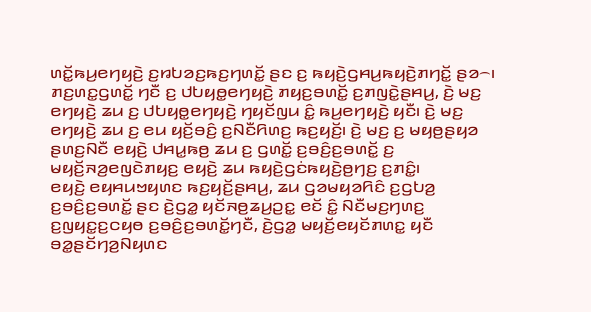ꤛꤢꤩ꤭ꤒꤣ꤬ꤕꤚꤟꤢꤧ꤬ ꤢ꤬ꤙꤝꤤꤢ꤬ꤒꤢ꤬ꤚꤛꤢꤩ꤭ ꤔꤢ ꤢ꤬ ꤒꤟꤢꤧ꤬ꤞꤌꤣ꤬ꤒꤟꤢꤧ꤬ꤊꤚꤢꤩ꤭ ꤔꤤ꤮꤯ ꤊꤢ꤬ꤛꤢ꤭ꤞꤛꤢꤩ꤭ ꤚꤢꤪ ꤢ꤬ ꤓꤝꤟꤥ꤭ꤕꤚꤟꤢꤧ꤬ ꤊꤟꤢ꤬ꤋꤛꤢꤩ꤭ ꤢ꤬ꤊꤜꤢꤧ꤭ꤔꤌꤣ꤬, ꤢꤧ꤬ ꤗꤢ꤬ ꤕꤚꤟꤢꤧ꤬ ꤘꤣ ꤢ꤬ ꤓꤝꤟꤥ꤭ꤕꤚꤟꤢꤧ꤬ ꤚꤟꤢꤩꤜꤣ ꤢꤨ꤭ ꤒꤣ꤬ꤕꤚꤟꤢꤧ꤬ ꤟꤢꤪ꤯ ꤢꤧ꤬ ꤗꤢ꤬ ꤕꤚꤟꤢꤧ꤬ ꤘꤣ ꤢ꤬ ꤕꤣ ꤟꤢꤩ꤬ꤋꤢꤨ꤬ ꤢ꤬ꤡꤢꤪꤖꤛꤢ꤬ ꤒꤢ꤬ꤟꤢꤩ꤬꤯ ꤢꤧ꤬ ꤗꤢ꤬ ꤢ꤬ ꤗꤟꤥ꤬ꤔꤟꤤ ꤔꤛꤢ꤬ꤡꤢꤪ ꤕꤟꤢꤧ꤬ ꤓꤌꤣ꤭ꤒꤥ꤬ ꤘꤣ ꤢ꤬ ꤞꤛꤢꤩ꤭ ꤢ꤬ꤋꤢꤨ꤬ꤢ꤬ꤋꤛꤢꤩ꤭ ꤢ꤬ ꤗꤟꤢꤩ꤬ꤏꤤ꤬ꤕꤜꤢꤧꤊꤟꤢ꤬ ꤕꤟꤢꤧ꤬ ꤘꤣ ꤒꤟꤢꤧ꤬ꤞꤢꤦꤒꤟꤢꤧ꤬ꤥ꤬ꤚꤢ꤬ ꤢ꤬ꤊꤢꤨ꤭꤯
ꤕꤟꤢꤧ꤬ ꤕꤟꤌꤣꤠꤟꤛꤢ ꤒꤢ꤬ꤟꤢꤩ꤬ꤔꤌꤣ꤬, ꤘꤣ ꤞꤤꤗꤟꤤꤖꤢꤨ ꤢ꤬ꤞꤝꤤ꤬ ꤢ꤬ꤋꤢꤨ꤬ꤢ꤬ꤋꤛꤢꤩ꤭ ꤔꤢ ꤢꤧ꤬ꤞꤤ꤭ ꤟꤢꤩꤏꤥ꤬ꤘꤣ꤬ꤑꤢ꤭ ꤕꤢꤩ ꤢꤨ꤭ ꤡꤢꤪꤗꤢ꤬ꤚꤛꤢ꤬ ꤢ꤬ꤜꤟꤢ꤭ꤢ꤬ꤍꤟꤥ ꤢ꤬ꤋꤢꤨ꤬ꤢ꤬ꤋꤛꤢꤩ꤭ꤚꤢꤪ, ꤢꤧ꤬ꤞꤤ꤭ ꤗꤟꤢꤩ꤬ꤕꤟꤢꤩꤊꤛꤢ꤭ ꤟꤢꤪ ꤋꤤ꤭ꤔꤢꤩꤚꤤ꤬ꤡꤟꤛꤢ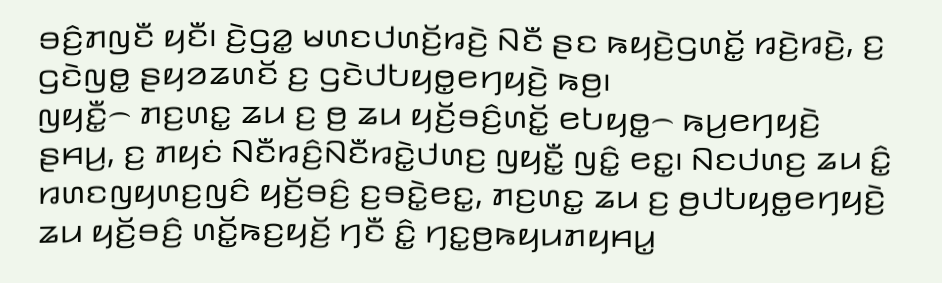ꤋꤢꤨ꤬ꤊꤜꤢꤪ ꤟꤢꤪ꤯ ꤢꤧ꤬ꤞꤤ꤭ ꤗꤛꤢꤓꤛꤢꤩ꤬ꤙꤢꤧ꤬ ꤡꤢꤪ ꤔꤢ ꤒꤟꤢꤧ꤬ꤞꤛꤢꤩ꤭ ꤙꤢꤧ꤬ꤙꤢꤧ꤬, ꤢ꤬ ꤞꤢꤧꤜꤥ꤭ ꤔꤟꤤꤘꤛꤢꤩ ꤢ꤬ ꤞꤢꤧꤓꤝꤟꤥ꤭ꤕꤚꤟꤢꤧ꤬ ꤒꤥ꤬꤯
ꤜꤟꤢꤪ꤭꤮ ꤊꤢ꤬ꤛꤢ꤭ ꤘꤣ ꤢ꤬ ꤥ꤬ ꤘꤣ ꤟꤢꤩ꤬ꤋꤢꤨ꤬ꤛꤢꤩ꤭ ꤕꤝꤟꤥ꤭꤮ ꤒꤣ꤬ꤕꤚꤟꤢꤧ꤬ ꤔꤌꤣ꤬, ꤢ꤬ ꤊꤟꤢꤦ ꤡꤢꤪꤙꤢꤨ꤬ꤡꤢꤪꤙꤢꤧ꤭ꤓꤛꤢ꤬ ꤜꤟꤢꤪ꤭ ꤜꤢꤨ꤭ ꤕꤢ꤭꤯ ꤡꤢꤓꤛꤢ꤬ ꤘꤣ ꤢꤨ꤭ ꤙꤛꤢꤜꤟꤛꤢ꤬ꤜꤢꤨ ꤟꤢꤩ꤬ꤋꤢꤨ꤬ ꤢ꤬ꤋꤢꤧ꤭ꤕꤢ꤭, ꤊꤢ꤬ꤛꤢ꤭ ꤘꤣ ꤢ꤬ ꤥ꤬ꤓꤝꤟꤥ꤭ꤕꤚꤟꤢꤧ꤬ ꤘꤣ ꤟꤢꤩ꤬ꤋꤢꤨ꤬ ꤛꤢꤩ꤭ꤒꤢ꤬ꤟꤢꤩ꤬ ꤚꤢꤪ ꤢꤨ꤭ ꤚꤢ꤭ꤥ꤬ꤒꤟꤣꤊꤟꤌꤣ꤭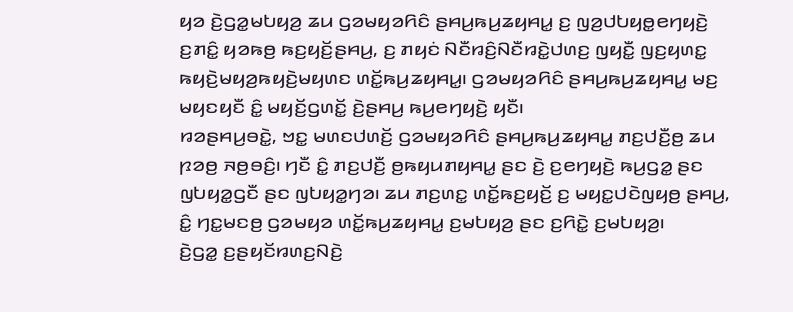ꤟꤤ ꤢꤧ꤬ꤞꤤ꤭ꤗꤝꤟꤤ꤬ ꤘꤣ ꤞꤤꤗꤟꤤꤖꤢꤨ ꤔꤌꤣ꤬ꤒꤣ꤬ꤘꤟꤌꤣ꤭ ꤢ꤬ ꤜꤤ꤬ꤓꤝꤟꤥ꤭ꤕꤚꤟꤢꤧ꤬ ꤢ꤬ꤊꤢꤨ꤭ ꤟꤤꤒꤥ꤬ ꤒꤢ꤬ꤟꤢꤩ꤬ꤔꤌꤣ꤬, ꤢ꤬ ꤊꤟꤢꤦ ꤡꤢꤪꤙꤢꤨ꤬ꤡꤢꤪꤙꤢꤧ꤭ꤓꤛꤢ꤬ ꤜꤟꤢꤪ꤭ ꤜꤢ꤬ꤟꤛꤢ꤭ ꤒꤟꤢꤧ꤬ꤗꤟꤤ꤬ꤒꤟꤢꤧ꤬ꤗꤟꤛꤢ ꤛꤢꤩ꤭ꤒꤣ꤬ꤘꤟꤌꤣ꤭꤯ ꤞꤤꤗꤟꤤꤖꤢꤨ ꤔꤌꤣ꤬ꤒꤣ꤬ꤘꤟꤌꤣ꤭ ꤗꤢ꤬ ꤗꤟꤢꤟꤢꤪ ꤢꤨ꤭ ꤗꤟꤢꤩ꤬ꤞꤛꤢꤩ꤭ ꤢꤧ꤬ꤔꤌꤣ꤬ ꤒꤣ꤬ꤕꤚꤟꤢꤧ꤬ ꤟꤢꤪ꤯
ꤙꤤꤔꤌꤣ꤬ꤋꤢꤧ꤭, ꤠꤢ꤭ ꤗꤛꤢꤓꤛꤢꤩ꤬ ꤞꤤꤗꤟꤤꤖꤢꤨ ꤔꤌꤣ꤬ꤒꤣ꤬ꤘꤟꤌꤣ꤭ ꤊꤢ꤬ꤓꤢꤪ꤬ꤥ꤬ ꤘꤣ ꤐꤤꤥ꤬ ꤏꤥ꤬ꤋꤢꤨ꤬꤯ ꤚꤢꤪ ꤢꤨ꤭ ꤊꤢ꤬ꤓꤢꤪ꤬ ꤥ꤬ꤒꤟꤣꤊꤟꤌꤣ꤭ ꤔꤢ ꤢꤧ꤬ ꤢ꤬ꤕꤚꤟꤢꤧ꤬ ꤒꤣ꤬ꤞꤤ꤭ ꤔꤢ ꤜꤝꤟꤤ꤭ꤞꤢꤪ ꤔꤢ ꤜꤝꤟꤤ꤭ꤚꤤ꤯ ꤘꤣ ꤊꤢ꤬ꤛꤢ꤭ ꤛꤢꤩ꤭ꤒꤢ꤬ꤟꤢꤩ꤬ ꤢ꤬ ꤗꤟꤢ꤭ꤓꤢꤧꤜꤟꤥ꤬ ꤔꤌꤣ꤬, ꤢꤨ꤭ ꤚꤢ꤭ꤗꤢꤥ꤬ ꤞꤤꤗꤟꤤ ꤛꤢꤩ꤭ꤒꤣ꤬ꤘꤟꤌꤣ꤭ ꤢ꤬ꤗꤝꤟꤤ꤬ ꤔꤢ ꤢ꤬ꤖꤢꤧ꤭ ꤢ꤬ꤗꤝꤟꤤ꤬꤯
ꤢꤧ꤬ꤞꤤ꤭ ꤢ꤬ꤔꤟꤢꤩꤙꤛꤢ꤬ꤡꤢꤧ꤬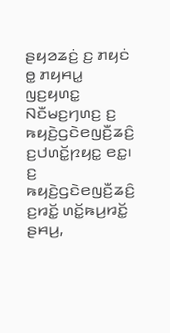ꤔꤟꤤꤘꤢꤦ꤬ ꤢ꤬ ꤊꤟꤢꤦ ꤥ꤭ ꤊꤟꤌꤣ꤭ ꤜꤢ꤬ꤟꤛꤢ꤭ ꤡꤢꤪꤗꤢ꤬ꤚꤛꤢ꤬ ꤢ꤬ ꤒꤟꤢꤧ꤬ꤞꤢꤧꤕꤜꤢꤪ꤬ꤘꤢꤨ꤬ ꤢ꤬ꤓꤛꤢꤩ꤭ꤐꤟꤢ꤭ ꤕꤢ꤭꤯ ꤢ꤬ ꤒꤟꤢꤧ꤬ꤞꤢꤧꤕꤜꤢꤪ꤬ꤘꤢꤨ꤬ ꤢ꤬ꤙꤢꤩ꤭ ꤛꤢꤩ꤭ꤒꤣ꤬ꤙꤢꤩ꤭ ꤔꤌꤣ꤬,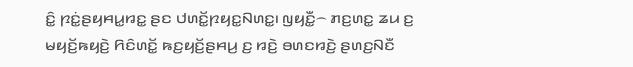ꤢꤨ꤭ ꤐꤢꤦ꤭ꤔꤟꤌꤣ꤭ꤙꤢ꤭ ꤔꤢ ꤓꤛꤢꤩ꤭ꤐꤟꤢ꤭ꤡꤛꤢ꤭꤯ ꤜꤟꤢꤪ꤭꤮ ꤊꤢ꤬ꤛꤢ꤭ ꤘꤣ ꤢ꤬ ꤗꤟꤢꤩ꤬ꤒꤟꤢꤧ꤬ ꤖꤢꤨꤛꤢꤩ꤭ ꤒꤢ꤬ꤟꤢꤩ꤬ꤔꤌꤣ꤬ ꤢ꤬ ꤙꤢꤧ꤬ ꤋꤛꤢꤙꤢꤧ꤬ ꤔꤛꤢ꤬ꤡꤢꤪ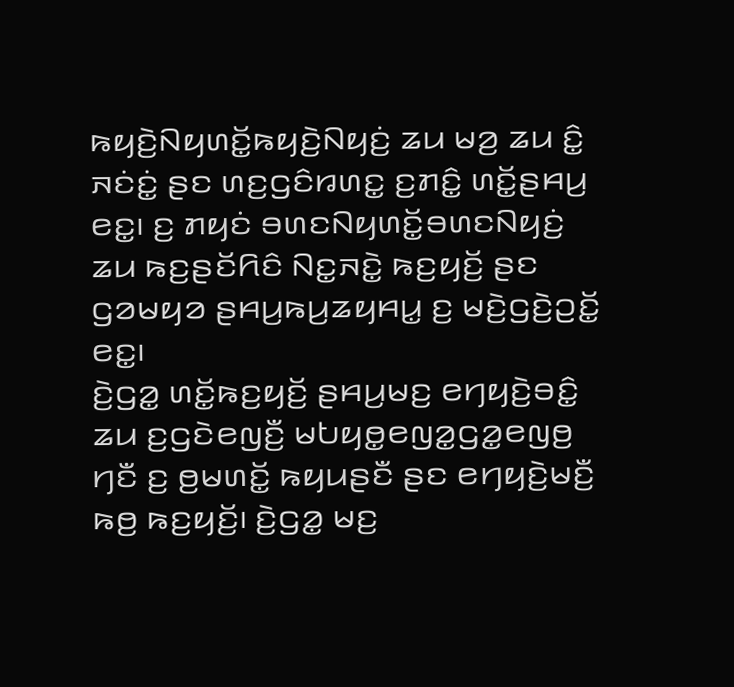ꤒꤟꤢꤧ꤬ꤡꤟꤛꤢꤩ꤭ꤒꤟꤢꤧ꤬ꤡꤟꤢꤦ꤬ ꤘꤣ ꤗꤤ꤬ ꤘꤣ ꤢꤨ꤭ ꤏꤢꤦꤢꤦ꤭ ꤔꤢ ꤛꤢ꤬ꤞꤢꤨꤙꤛꤢ꤭ ꤢ꤬ꤊꤢꤨ꤭ ꤛꤢꤩ꤭ꤔꤌꤣ꤬ ꤕꤢ꤭꤯ ꤢ꤬ ꤊꤟꤢꤦ ꤋꤛꤢꤡꤟꤛꤢꤩ꤭ꤋꤛꤢꤡꤟꤢꤦ꤬ ꤘꤣ ꤒꤢ꤬ꤔꤢꤩꤖꤢꤨ ꤡꤢ꤭ꤏꤢꤧ꤭ ꤒꤢ꤬ꤟꤢꤩ꤬ ꤔꤢ ꤞꤤꤗꤟꤤ ꤔꤌꤣ꤬ꤒꤣ꤬ꤘꤟꤌꤣ꤭ ꤢ꤬ ꤗꤢꤧ꤬ꤞꤢꤧ꤬ꤑꤢꤩ꤭ ꤕꤢ꤭꤯
ꤢꤧ꤬ꤞꤤ꤭ ꤛꤢꤩ꤭ꤒꤢ꤬ꤟꤢꤩ꤬ ꤔꤌꤣ꤬ꤗꤢ꤬ ꤕꤚꤟꤢꤧ꤬ꤋꤢꤨ꤭ ꤘꤣ ꤢ꤬ꤞꤢꤧꤕꤜꤢꤪ꤬ ꤗꤝꤟꤥ꤭ꤕꤜꤤ꤭ꤞꤤ꤭ꤕꤜꤥ꤬ ꤚꤢꤪ ꤢ꤬ ꤥ꤬ꤗꤛꤢꤩ꤭ ꤒꤟꤣꤔꤢꤪ ꤔꤢ ꤕꤚꤟꤢꤧ꤬ꤗꤢꤪ꤬ ꤒꤥ꤬ ꤒꤢ꤬ꤟꤢꤩ꤬꤯ ꤢꤧ꤬ꤞꤤ꤭ ꤗꤢ꤬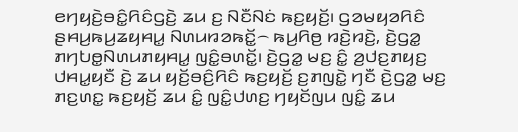ꤕꤚꤟꤢꤧ꤬ꤋꤢꤨ꤭ꤖꤢꤨꤞꤢꤧ꤬ ꤘꤣ ꤢ꤬ ꤡꤢꤪꤡꤢꤦ ꤒꤢ꤬ꤟꤢꤩ꤬꤯ ꤞꤤꤗꤟꤤꤖꤢꤨ ꤔꤌꤣ꤬ꤒꤣ꤬ꤘꤟꤌꤣ꤭ ꤡꤛꤣꤙꤤꤒꤢꤩ꤭꤮ ꤒꤣ꤬ꤖꤥ꤬ ꤙꤢꤧ꤬ꤙꤢꤧ꤬, ꤢꤧ꤬ꤞꤤ꤭ ꤊꤚꤝꤥ꤭ꤡꤛꤣꤊꤟꤌꤣ꤭ ꤜꤢꤨ꤭ꤋꤛꤢꤩ꤭꤯ ꤢꤧ꤬ꤞꤤ꤭ ꤗꤢ꤬ ꤢꤨ꤭ ꤤ꤬ꤓꤢ꤬ꤊꤟꤢ꤬ ꤓꤌꤣ꤭ꤟꤢꤪ ꤢꤧ꤬ ꤘꤣ ꤟꤢꤩ꤬ꤋꤢꤨ꤬ꤖꤢꤨ ꤒꤢ꤬ꤟꤢꤩ꤬ ꤢ꤬ꤊꤜꤢꤧ꤭ ꤚꤢꤪ ꤢꤧ꤬ꤞꤤ꤭ ꤗꤢ꤬ ꤊꤢ꤬ꤛꤢ꤭ ꤒꤢ꤬ꤟꤢꤩ꤬ ꤘꤣ ꤢꤨ꤭ ꤜꤢꤨ꤭ꤓꤛꤢ꤬ ꤚꤟꤢꤩꤜꤣ ꤜꤢꤨ꤭ ꤘꤣ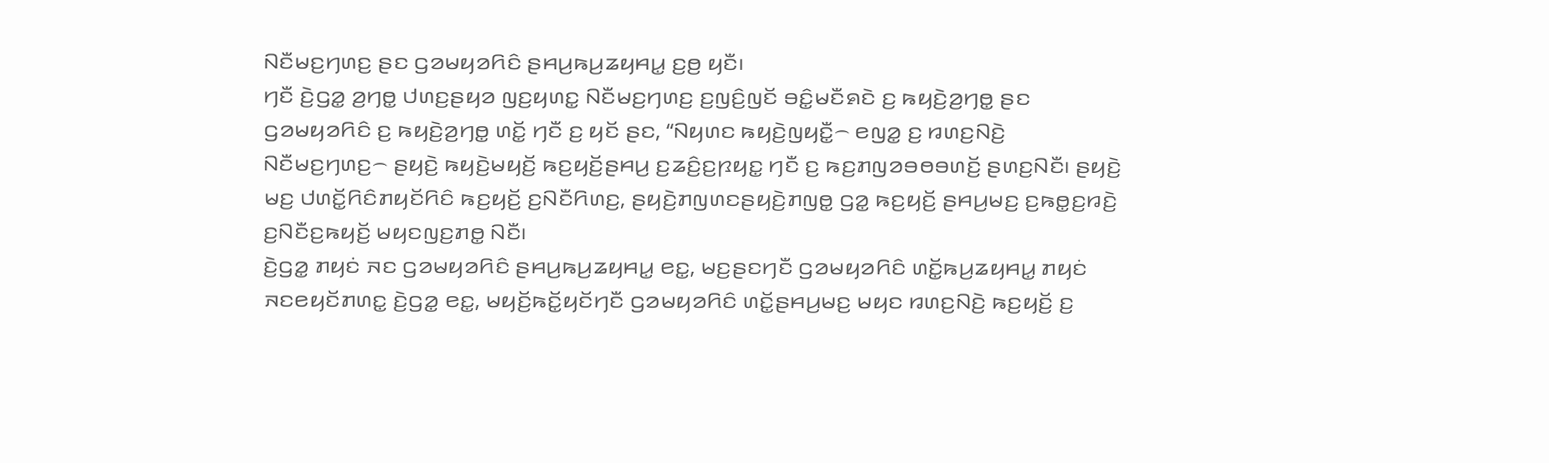ꤡꤢꤪꤗꤢ꤬ꤚꤛꤢ꤬ ꤔꤢ ꤞꤤꤗꤟꤤꤖꤢꤨ ꤔꤌꤣ꤬ꤒꤣ꤬ꤘꤟꤌꤣ꤭ ꤢ꤬ꤥ꤬ ꤟꤢꤪ꤯
ꤚꤢꤪ ꤢꤧ꤬ꤞꤤ꤭ ꤤ꤬ꤚꤥ꤭ ꤓꤛꤢ꤬ꤔꤟꤤ ꤜꤢ꤬ꤟꤛꤢ꤭ ꤡꤢꤪꤗꤢ꤬ꤚꤛꤢ꤬ ꤢ꤬ꤜꤢꤨ꤬ꤜꤢꤩ ꤋꤢꤨ꤭ꤗꤢꤪꤎꤢꤧ ꤢ꤬ ꤒꤟꤢꤧ꤬ꤤ꤬ꤚꤥ꤭ ꤔꤢ ꤞꤤꤗꤟꤤꤖꤢꤨ ꤢ꤬ ꤒꤟꤢꤧ꤬ꤤ꤬ꤚꤥ꤭ ꤛꤢꤩ꤭ ꤚꤢꤪ ꤢ꤬ ꤟꤢꤩ ꤔꤢ, “ꤡꤟꤛꤢ ꤒꤟꤢꤧ꤬ꤜꤟꤢꤪ꤭꤮ ꤕꤜꤤ꤭ ꤢ꤬ ꤙꤛꤢ꤬ꤡꤢꤧ꤬ ꤡꤢꤪꤗꤢ꤬ꤚꤛꤢ꤬꤮ ꤔꤟꤢꤧ꤬ ꤒꤟꤢꤧ꤬ꤗꤟꤢꤩ꤬ ꤒꤢ꤬ꤟꤢꤩ꤬ꤔꤌꤣ꤬ ꤢ꤬ꤘꤢꤨ꤬ꤢ꤬ꤐꤟꤢ꤭ ꤚꤢꤪ ꤢ꤬ ꤒꤢ꤬ꤊꤜꤤꤋꤥꤋꤛꤢꤩ꤬ ꤔꤛꤢ꤬ꤡꤢꤪ꤯ ꤔꤟꤢꤧ꤬ ꤗꤢ꤬ ꤓꤛꤢꤩ꤭ꤖꤢꤨꤊꤟꤢꤩꤖꤢꤨ ꤒꤢ꤬ꤟꤢꤩ꤬ ꤢ꤬ꤡꤢꤪꤖꤛꤢ꤬, ꤔꤟꤢꤧ꤬ꤊꤜꤛꤢꤔꤟꤢꤧ꤬ꤊꤜꤥ꤭ ꤞꤤ꤭ ꤒꤢ꤬ꤟꤢꤩ꤬ ꤔꤌꤣ꤬ꤗꤢ꤬ ꤢ꤬ꤒꤥ꤭ꤢ꤬ꤙꤢꤧ꤬ ꤢ꤬ꤡꤢꤪꤢ꤬ꤒꤟꤢꤩ꤬ ꤗꤟꤢꤜꤢ꤬ꤊꤥ꤭ ꤡꤢꤪ꤯
ꤢꤧ꤬ꤞꤤ꤭ ꤊꤟꤢꤦ ꤏꤢ ꤞꤤꤗꤟꤤꤖꤢꤨ ꤔꤌꤣ꤬ꤒꤣ꤬ꤘꤟꤌꤣ꤭ ꤕꤢ꤭, ꤗꤢ꤬ꤔꤢꤚꤢꤪ ꤞꤤꤗꤟꤤꤖꤢꤨ ꤛꤢꤩ꤭ꤒꤣ꤬ꤘꤟꤌꤣ꤭ ꤊꤟꤢꤦ ꤏꤢꤕꤟꤢꤩꤊꤛꤢ꤭ ꤢꤧ꤬ꤞꤤ꤭ ꤕꤢ꤭, ꤗꤟꤢꤩ꤬ꤒꤢꤩ꤭ꤟꤢꤩꤚꤢꤪ ꤞꤤꤗꤟꤤꤖꤢꤨ ꤛꤢꤩ꤭ꤔꤌꤣ꤬ꤗꤢ꤬ ꤗꤟꤢ ꤙꤛꤢ꤬ꤡꤢꤧ꤬ ꤒꤢ꤬ꤟꤢꤩ꤬ ꤢ꤬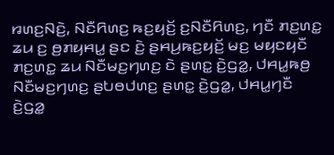ꤙꤛꤢ꤬ꤡꤢꤧ꤬, ꤡꤢꤪꤖꤛꤢ꤬ ꤒꤢ꤬ꤟꤢꤩ꤬ ꤢ꤬ꤡꤢꤪꤖꤛꤢ꤬, ꤚꤢꤪ ꤊꤢ꤬ꤛꤢ꤭ ꤘꤣ ꤢ꤬ ꤥ꤬ꤊꤟꤌꤣ꤭ ꤔꤢ ꤢꤧ꤬ ꤔꤌꤣ꤬ꤒꤢ꤬ꤟꤢꤩ꤬ ꤗꤢ꤬ ꤗꤟꤢꤟꤢꤪ ꤊꤢ꤬ꤛꤢ꤭ ꤘꤣ ꤡꤢꤪꤗꤢ꤬ꤚꤛꤢ꤬ ꤢꤧ ꤔꤛꤢ꤭ ꤢꤧ꤬ꤞꤤ꤭, ꤓꤌꤣ꤭ꤒꤥ꤬ ꤡꤢꤪꤗꤢ꤬ꤚꤛꤢ꤬ ꤔꤝꤥꤓꤛꤢ꤬ ꤔꤛꤢ꤭ ꤢꤧ꤬ꤞꤤ꤭, ꤓꤌꤣ꤭ꤚꤢꤪ ꤢꤧ꤬ꤞꤤ꤭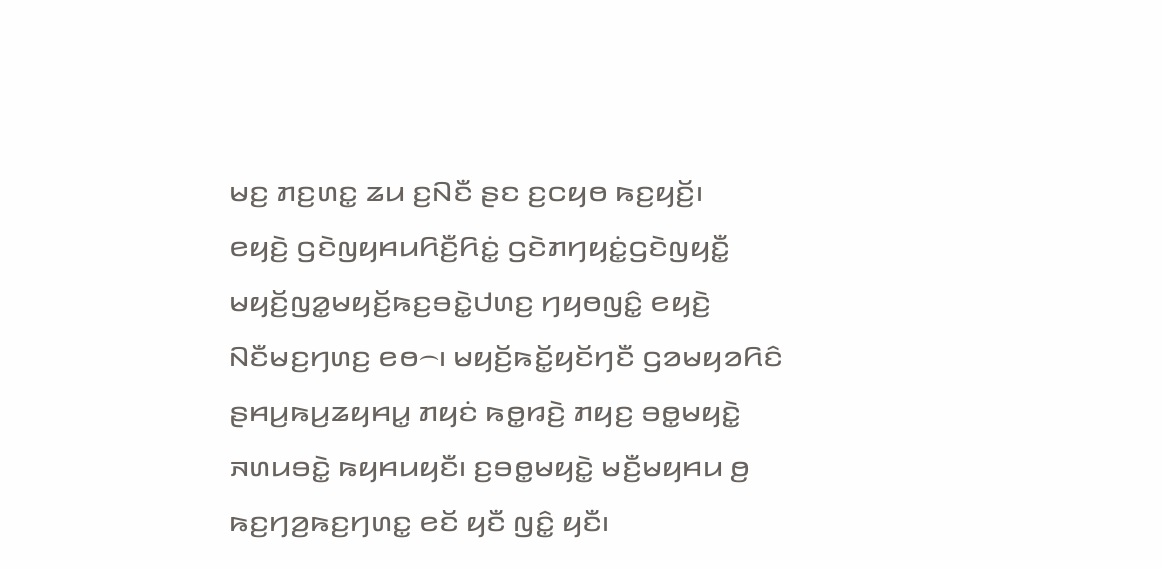ꤗꤢ꤬ ꤊꤢ꤬ꤛꤢ꤭ ꤘꤣ ꤢ꤬ꤡꤢꤪ ꤔꤢ ꤢ꤬ꤍꤟꤥ ꤒꤢ꤬ꤟꤢꤩ꤬꤯
ꤕꤟꤢꤧ꤬ ꤞꤢꤧꤜꤟꤌꤣꤖꤢꤪ꤬ꤖꤢꤦ꤭ ꤞꤢꤧꤊꤚꤟꤢꤦ꤭ꤞꤢꤧꤜꤟꤢꤪ꤭ ꤗꤟꤢꤩ꤬ꤜꤤ꤭ꤗꤟꤢꤩ꤬ꤒꤢ꤬ꤋꤢꤧ꤭ꤓꤛꤢ꤬ ꤚꤟꤥꤜꤢꤨ꤭ ꤕꤟꤢꤧ꤬ ꤡꤢꤪꤗꤢ꤬ꤚꤛꤢ꤬ ꤕꤥ꤮꤯ ꤗꤟꤢꤩ꤬ꤒꤢꤩ꤭ꤟꤢꤩꤚꤢꤪ ꤞꤤꤗꤟꤤꤖꤢꤨ ꤔꤌꤣ꤬ꤒꤣ꤬ꤘꤟꤌꤣ꤭ ꤊꤟꤢꤦ ꤒꤥ꤭ꤙꤢꤧ꤬ ꤊꤟꤢ꤬ ꤋꤥ꤭ꤗꤟꤢꤧ꤭ ꤏꤛꤣꤋꤢꤧ꤭ ꤒꤟꤌꤣꤟꤢꤪ꤯ ꤢ꤬ꤋꤥ꤭ꤗꤟꤢꤧ꤭ ꤗꤢꤪ꤬ꤗꤟꤌꤣ ꤥ꤬ ꤒꤢ꤬ꤚꤤ꤬ꤒꤢ꤬ꤚꤛꤢ꤭ ꤕꤢꤩ ꤟꤢꤪ ꤜꤢꤨ꤭ ꤟꤢꤪ꤯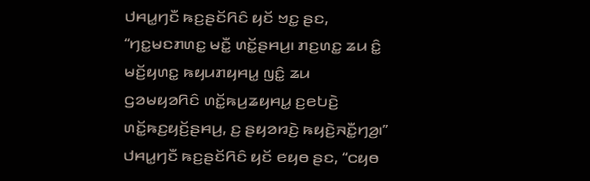ꤓꤌꤣ꤭ꤚꤢꤪ ꤒꤢ꤬ꤔꤢꤩꤖꤢꤨ ꤟꤢꤩ ꤠꤢ꤭ ꤔꤢ, “ꤚꤢ꤭ꤗꤢꤊꤛꤢ꤭ ꤗꤢꤪ꤭ ꤛꤢꤩ꤭ꤔꤌꤣ꤬꤯ ꤊꤢ꤬ꤛꤢ꤭ ꤘꤣ ꤢꤨ꤭ ꤗꤢꤩ꤬ꤟꤛꤢ꤭ ꤒꤟꤣꤊꤟꤌꤣ꤭ ꤜꤢꤨ꤭ ꤘꤣ ꤞꤤꤗꤟꤤꤖꤢꤨ ꤛꤢꤩ꤭ꤒꤣ꤬ꤘꤟꤌꤣ꤭ ꤢ꤬ꤕꤝꤢꤧ꤬ ꤛꤢꤩ꤭ꤒꤢ꤬ꤟꤢꤩ꤬ꤔꤌꤣ꤬, ꤢ꤬ ꤔꤟꤤꤙꤢꤧ꤬ ꤒꤟꤢꤧ꤬ꤏꤢꤪ꤭ꤚꤤ꤬꤯” ꤓꤌꤣ꤭ꤚꤢꤪ ꤒꤢ꤬ꤔꤢꤩꤖꤢꤨ ꤟꤢꤩ ꤕꤟꤥ ꤔꤢ, “ꤍꤟꤥ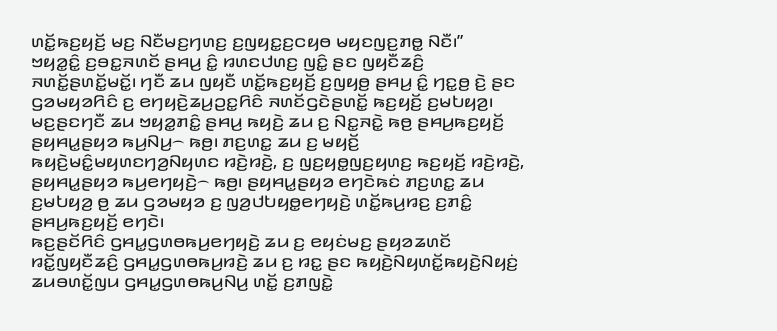ꤛꤢꤩ꤭ꤒꤢ꤬ꤟꤢꤩ꤬ ꤗꤢ꤬ ꤡꤢꤪꤗꤢ꤬ꤚꤛꤢ꤬ ꤢ꤬ꤜꤟꤢ꤭ꤢ꤬ꤍꤟꤥ ꤗꤟꤢꤜꤢ꤬ꤊꤥ꤭ ꤡꤢꤪ꤯”
ꤠꤟꤤ꤭ꤢꤨ꤭ ꤢ꤬ꤋꤢ꤭ꤏꤛꤢꤩ ꤔꤌꤣ꤬ ꤢꤨ꤭ ꤙꤛꤢꤓꤛꤢ꤬ ꤜꤢꤨ꤭ ꤔꤢ ꤜꤟꤢꤪꤘꤢꤨ꤬ ꤏꤛꤢꤩ꤭ꤔꤛꤢꤩ꤭ꤗꤢꤩ꤭꤯ ꤚꤢꤪ ꤘꤣ ꤜꤟꤢꤪ ꤛꤢꤩ꤭ꤒꤢ꤬ꤟꤢꤩ꤬ ꤢ꤬ꤜꤟꤥ꤬ ꤔꤌꤣ꤬ ꤢꤨ꤭ ꤚꤢ꤭ꤥ꤬ ꤢꤧ꤬ ꤔꤢ ꤞꤤꤗꤟꤤꤖꤢꤨ ꤢ꤬ ꤕꤚꤟꤢꤧ꤬ꤘꤣ꤬ꤑꤢ꤭ꤖꤢꤨ ꤏꤛꤢꤩꤞꤢꤧꤔꤛꤢꤩ꤭ ꤒꤢ꤬ꤟꤢꤩ꤬ ꤢ꤬ꤗꤝꤟꤤ꤬꤯
ꤗꤢ꤬ꤔꤢꤚꤢꤪ ꤘꤣ ꤠꤟꤤ꤭ꤊꤢꤨ꤭ ꤔꤌꤣ꤬ ꤒꤟꤢꤧ꤬ ꤘꤣ ꤢ꤬ ꤡꤢ꤭ꤏꤢꤧ꤭ ꤒꤥ꤬ ꤔꤌꤣ꤬ꤒꤢ꤬ꤟꤢꤩ꤬ ꤔꤟꤌꤣ꤭ꤔꤟꤤ ꤒꤣ꤬ꤡꤣ꤬꤮ ꤒꤥ꤬꤯ ꤊꤢ꤬ꤛꤢ꤭ ꤘꤣ ꤢ꤬ ꤗꤟꤢꤩ꤬ ꤒꤟꤢꤧ꤬ꤗꤢꤨ꤭ꤗꤟꤛꤢꤚꤤ꤬ꤡꤟꤛꤢ ꤙꤢꤧ꤬ꤙꤢꤧ꤬, ꤢ꤬ ꤜꤢ꤬ꤟꤥ꤭ꤜꤢ꤬ꤟꤛꤢ꤬ ꤒꤢ꤬ꤟꤢꤩ꤬ ꤙꤢꤧ꤬ꤙꤢꤧ꤬, ꤔꤟꤌꤣ꤭ꤔꤟꤤ ꤒꤣ꤬ꤕꤚꤟꤢꤧ꤬꤮ ꤒꤥ꤬꤯ ꤔꤟꤌꤣ꤭ꤔꤟꤤ ꤕꤚꤢꤧꤒꤢꤦ ꤊꤢ꤬ꤛꤢ꤭ ꤘꤣ ꤢ꤬ꤗꤝꤟꤤ꤬ ꤥ꤬ ꤘꤣ ꤞꤤꤗꤟꤤ ꤢ꤬ ꤜꤤ꤬ꤓꤝꤟꤥ꤭ꤕꤚꤟꤢꤧ꤬ ꤛꤢꤩ꤭ꤒꤣ꤬ꤙꤢ꤬ ꤢ꤬ꤊꤢꤨ꤭ ꤔꤌꤣ꤬ꤒꤢ꤬ꤟꤢꤩ꤬ ꤕꤚꤢꤧ꤯
ꤒꤢ꤬ꤔꤢꤩꤖꤢꤨ ꤞꤌꤣ꤭ꤞꤛꤥꤒꤣ꤬ꤕꤚꤟꤢꤧ꤬ ꤘꤣ ꤢ꤬ ꤕꤟꤢꤦꤗꤢ꤬ ꤔꤟꤤꤘꤛꤢꤩ ꤙꤢꤩ꤭ꤜꤟꤢꤪꤘꤢꤨ꤬ ꤞꤌꤣ꤭ꤞꤛꤥꤒꤣ꤬ꤙꤢꤧ꤬ ꤘꤣ ꤢ꤬ ꤙꤢ꤭ ꤔꤢ ꤒꤟꤢꤧ꤬ꤡꤟꤛꤢꤩ꤭ꤒꤟꤢꤧ꤬ꤡꤟꤢꤦ꤬ ꤘꤣꤋꤛꤢꤩ꤭ꤜꤣ ꤞꤌꤣ꤭ꤞꤛꤥꤒꤣ꤬ꤡꤣ꤬ ꤛꤢꤩ꤭ ꤢ꤬ꤊꤜꤢꤧ꤭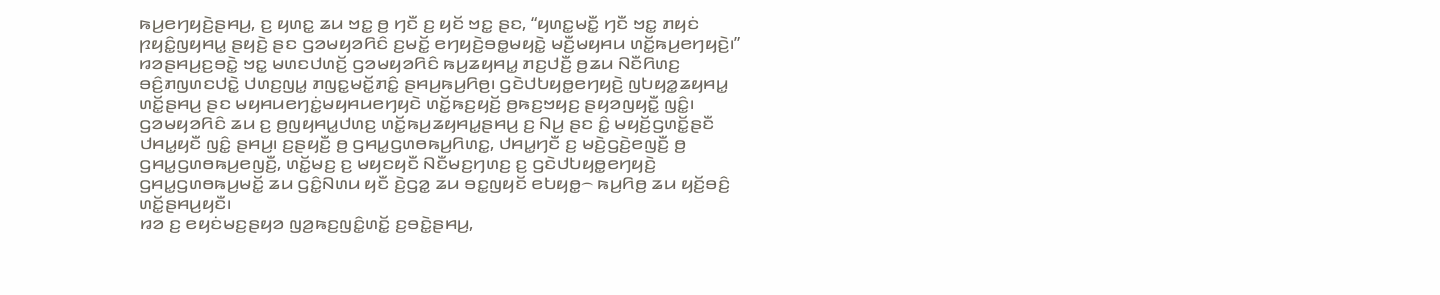ꤒꤣ꤬ꤕꤚꤟꤢꤧ꤬ꤔꤌꤣ꤬, ꤢ꤬ ꤟꤛꤢ꤭ ꤘꤣ ꤠꤢ꤭ ꤥ꤬ ꤚꤢꤪ ꤢ꤬ ꤟꤢꤩ ꤠꤢ꤭ ꤔꤢ, “ꤟꤛꤢ꤭ꤗꤢꤪ꤭ ꤚꤢꤪ ꤠꤢ꤭ ꤊꤟꤢꤦ ꤐꤟꤢꤨ꤭ꤜꤟꤌꤣ꤭ ꤔꤟꤢꤧ꤬ ꤔꤢ ꤞꤤꤗꤟꤤꤖꤢꤨ ꤢ꤬ꤗꤢꤩ꤭ ꤕꤚꤟꤢꤧ꤬ꤋꤥ꤭ꤗꤟꤢꤧ꤭ ꤗꤢꤪ꤬ꤗꤟꤌꤣ ꤛꤢꤩ꤭ꤒꤣ꤬ꤕꤚꤟꤢꤧ꤬꤯”
ꤙꤤꤔꤌꤣ꤬ꤢ꤬ꤋꤢꤧ꤭ ꤠꤢ꤭ ꤗꤛꤢꤓꤛꤢꤩ꤬ ꤞꤤꤗꤟꤤꤖꤢꤨ ꤒꤣ꤬ꤘꤟꤌꤣ꤭ ꤊꤢ꤬ꤓꤢꤪ꤬ ꤥ꤬ꤘꤣ ꤡꤢꤪꤖꤛꤢ꤬ ꤋꤢꤨ꤬ꤊꤜꤛꤢꤓꤢꤧ꤭ ꤓꤛꤢ꤬ꤜꤣ꤭ ꤊꤜꤢ꤭ꤗꤢꤩ꤭ꤊꤢꤨ꤭ ꤔꤌꤣ꤬ꤒꤣ꤬ꤖꤥ꤬꤯ ꤞꤢꤧꤓꤝꤟꤥ꤭ꤕꤚꤟꤢꤧ꤬ ꤜꤝꤟꤤ꤭ꤘꤟꤌꤣ꤭ ꤛꤢꤩ꤭ꤔꤌꤣ꤬ ꤔꤢ ꤗꤟꤌꤣꤕꤚꤢꤦ꤭ꤗꤟꤌꤣꤕꤚꤟꤢꤧ ꤛꤢꤩ꤭ꤒꤢ꤬ꤟꤢꤩ꤬ ꤥ꤬ꤒꤢ꤬ꤠꤟꤢ꤬ ꤔꤟꤤꤜꤟꤢꤪ꤭ ꤜꤢꤨ꤭꤯ ꤞꤤꤗꤟꤤꤖꤢꤨ ꤘꤣ ꤢ꤬ ꤥ꤬ꤜꤟꤌꤣ꤭ꤓꤛꤢ꤬ ꤛꤢꤩ꤭ꤒꤣ꤬ꤘꤟꤌꤣ꤭ꤔꤌꤣ꤬ ꤢ꤬ ꤡꤣ꤬ ꤔꤢ ꤢꤨ꤭ ꤗꤟꤢꤩ꤬ꤞꤛꤢꤩ꤭ꤔꤢꤪ ꤓꤌꤣ꤭ꤟꤢꤪ ꤜꤢꤨ꤭ ꤔꤌꤣ꤬꤯ ꤢ꤬ꤔꤟꤢꤪ꤬ ꤥ꤬ ꤞꤌꤣ꤭ꤞꤛꤥꤒꤣ꤬ꤖꤛꤢ꤭, ꤓꤌꤣ꤭ꤚꤢꤪ ꤢ꤬ ꤗꤢꤧ꤬ꤞꤢꤧ꤬ꤕꤜꤢꤪ꤬ ꤥ꤬ ꤞꤌꤣ꤭ꤞꤛꤥꤒꤣ꤬ꤕꤜꤢꤪ꤬, ꤛꤢꤩ꤭ꤗꤢ꤬ ꤢ꤬ ꤗꤟꤢꤟꤢꤪ ꤡꤢꤪꤗꤢ꤬ꤚꤛꤢ꤬ ꤢ꤬ ꤞꤢꤧꤓꤝꤟꤥ꤭ꤕꤚꤟꤢꤧ꤬ ꤞꤌꤣ꤭ꤞꤛꤥꤒꤣ꤬ꤗꤢꤩ꤭ ꤘꤣ ꤞꤢꤨ꤭ꤡꤛꤣ ꤟꤢꤪ ꤢꤧ꤬ꤞꤤ꤭ ꤘꤣ ꤋꤢ꤭ꤜꤟꤢꤩ ꤕꤝꤟꤥ꤭꤮ ꤒꤣ꤬ꤖꤥ꤬ ꤘꤣ ꤟꤢꤩ꤬ꤋꤢꤨ꤬ ꤛꤢꤩ꤭ꤔꤌꤣ꤬ꤟꤢꤪ꤯
ꤙꤤ ꤢ꤬ ꤕꤟꤢꤦꤗꤢ꤬ꤔꤟꤤ ꤜꤤ꤬ꤒꤢ꤬ꤜꤢꤨ꤭ꤛꤢꤩ꤭ ꤢ꤬ꤋꤢꤧ꤭ꤔꤌꤣ꤬,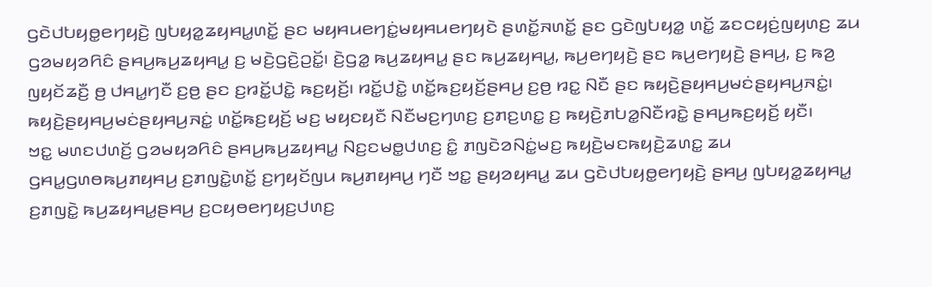ꤞꤢꤧꤓꤝꤟꤥ꤭ꤕꤚꤟꤢꤧ꤬ ꤜꤝꤟꤤ꤭ꤘꤟꤌꤣ꤭ꤛꤢꤩ꤭ ꤔꤢ ꤗꤟꤌꤣꤕꤚꤢꤦ꤭ꤗꤟꤌꤣꤕꤚꤟꤢꤧ ꤔꤛꤢꤩ꤭ꤏꤛꤢꤩ꤭ ꤔꤢ ꤞꤢꤧꤜꤝꤟꤤ꤭ ꤛꤢꤩ꤭ ꤘꤢꤍꤟꤢꤦ꤬ꤜꤟꤛꤢ꤬ ꤘꤣ ꤞꤤꤗꤟꤤꤖꤢꤨ ꤔꤌꤣ꤬ꤒꤣ꤬ꤘꤟꤌꤣ꤭ ꤢ꤬ ꤗꤢꤧ꤬ꤞꤢꤧ꤬ꤑꤢꤩ꤭꤯ ꤢꤧ꤬ꤞꤤ꤭ ꤒꤣ꤬ꤘꤟꤌꤣ꤭ ꤔꤢ ꤒꤣ꤬ꤘꤟꤌꤣ꤭, ꤒꤣ꤬ꤕꤚꤟꤢꤧ꤬ ꤔꤢ ꤒꤣ꤬ꤕꤚꤟꤢꤧ꤬ ꤔꤌꤣ꤬, ꤢ꤬ ꤒꤤ꤬ ꤜꤟꤢꤩꤘꤢꤪ꤬ ꤥ꤬ ꤓꤌꤣ꤭ꤚꤢꤪ ꤢ꤬ꤥ꤬ ꤔꤢ ꤢ꤬ꤙꤢꤩ꤭ꤓꤢꤧ꤭ ꤒꤢ꤬ꤟꤢꤩ꤬꤯ ꤙꤢꤩ꤭ꤓꤢꤧ꤭ ꤛꤢꤩ꤭ꤒꤢ꤬ꤟꤢꤩ꤬ꤔꤌꤣ꤬ ꤢ꤬ꤥ꤬ ꤙꤢ꤭ ꤡꤢꤪ ꤔꤢ ꤒꤟꤢꤧ꤬ꤔꤟꤌꤣ꤬ꤗꤢꤦꤔꤟꤌꤣ꤬ꤏꤢꤦ꤭꤯ ꤒꤟꤢꤧ꤬ꤔꤟꤌꤣ꤬ꤗꤢꤦꤔꤟꤌꤣ꤬ꤏꤢꤦ꤭ ꤛꤢꤩ꤭ꤒꤢ꤬ꤟꤢꤩ꤬ ꤗꤢ꤬ ꤗꤟꤢꤟꤢꤪ ꤡꤢꤪꤗꤢ꤬ꤚꤛꤢ꤬ ꤢ꤬ꤊꤢ꤬ꤛꤢ꤭ ꤢ꤬ ꤒꤟꤢꤧ꤬ꤊꤝꤤ꤭ꤡꤢꤪꤙꤢꤧ꤭ ꤔꤌꤣ꤬ꤒꤢ꤬ꤟꤢꤩ꤬ ꤟꤢꤪ꤯
ꤠꤢ꤭ ꤗꤛꤢꤓꤛꤢꤩ꤬ ꤞꤤꤗꤟꤤꤖꤢꤨ ꤔꤌꤣ꤬ꤒꤣ꤬ꤘꤟꤌꤣ꤭ ꤡꤢ꤬ꤢꤗꤥ꤭ꤓꤛꤢ꤬ ꤢꤨ꤭ ꤊꤜꤢꤧꤤꤡꤢꤦ꤭ꤗꤢ꤬ ꤒꤟꤢꤧ꤬ꤗꤢꤒꤟꤢꤧ꤬ꤘꤛꤢ꤭ ꤘꤣ ꤞꤌꤣ꤭ꤞꤛꤥꤒꤣ꤬ꤊꤟꤌꤣ꤬ ꤢ꤬ꤊꤜꤢꤧ꤭ꤛꤢꤩ꤭ ꤢ꤬ꤚꤟꤢꤩꤜꤣ ꤒꤣ꤬ꤊꤟꤌꤣ꤬ ꤚꤢꤪ ꤠꤢ꤭ ꤔꤟꤤꤟꤌꤣ꤭ ꤘꤣ ꤞꤢꤧꤓꤝꤟꤥ꤭ꤕꤚꤟꤢꤧ꤬ ꤔꤌꤣ꤬ ꤜꤝꤟꤤ꤭ꤘꤟꤌꤣ꤭ ꤢ꤬ꤊꤜꤢꤧ꤭ ꤒꤣ꤬ꤘꤟꤌꤣ꤭ꤔꤌꤣ꤬ ꤢ꤬ꤍꤟꤥꤕꤚꤟꤢ꤬ꤓꤛꤢ꤬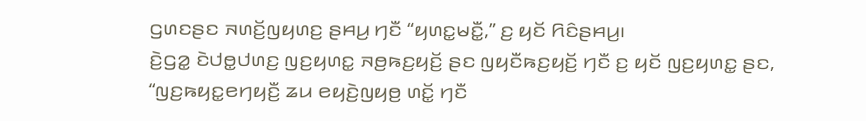ꤞꤛꤢꤔꤢ ꤏꤛꤢꤩ꤬ꤜꤟꤛꤢ꤬ ꤔꤌꤣ꤬ ꤚꤢꤪ “ꤟꤛꤢ꤭ꤗꤢꤪ꤭,” ꤢ꤬ ꤟꤢꤩ ꤖꤢꤨꤔꤌꤣ꤬꤯
ꤢꤧ꤬ꤞꤤ꤭ ꤢꤧꤓꤥ꤭ꤓꤛꤢ꤬ ꤜꤢ꤬ꤟꤛꤢ꤭ ꤏꤥ꤬ꤒꤢ꤬ꤟꤢꤩ꤬ ꤔꤢ ꤜꤟꤢꤪꤒꤢ꤬ꤟꤢꤩ꤬ ꤚꤢꤪ ꤢ꤬ ꤟꤢꤩ ꤜꤢ꤬ꤟꤛꤢ꤭ ꤔꤢ, “ꤜꤢ꤬ꤒꤟꤢ꤭ꤕꤚꤟꤢꤪ꤬ ꤘꤣ ꤕꤟꤢꤧ꤬ꤜꤟꤥ꤬ ꤛꤢꤩ꤭ ꤚꤢꤪ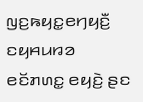ꤜꤢ꤬ꤒꤟꤢ꤭ꤕꤚꤟꤢꤪ꤬ ꤢꤟꤌꤣꤙꤤ ꤕꤢꤩꤊꤛꤢ꤭ ꤕꤟꤢꤧ꤬ ꤔꤢ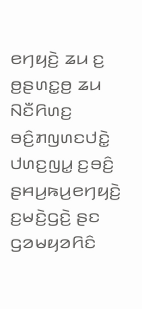ꤕꤚꤟꤢꤧ꤬ ꤘꤣ ꤢ꤬ ꤥ꤬ꤔꤛꤢ꤭ꤥ꤬ ꤘꤣ ꤡꤢꤪꤖꤛꤢ꤬ ꤋꤢꤨ꤬ꤊꤜꤛꤢꤓꤢꤧ꤭ ꤓꤛꤢ꤬ꤜꤣ꤭ ꤢ꤬ꤋꤢꤨ꤬ ꤔꤌꤣ꤬ꤒꤣ꤬ꤕꤚꤟꤢꤧ꤬ ꤢ꤬ꤗꤢꤧ꤬ꤞꤢꤧ꤬ ꤔꤢ ꤞꤤꤗꤟꤤꤖꤢꤨ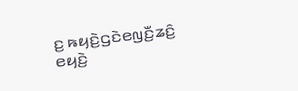ꤢ꤬ ꤒꤟꤢꤧ꤬ꤞꤢꤧꤕꤜꤢꤪ꤬ꤘꤢꤨ꤬ ꤕꤟꤢꤧ꤬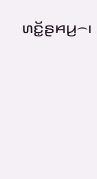ꤛꤢꤩ꤭ꤔꤌꤣ꤬꤮꤯